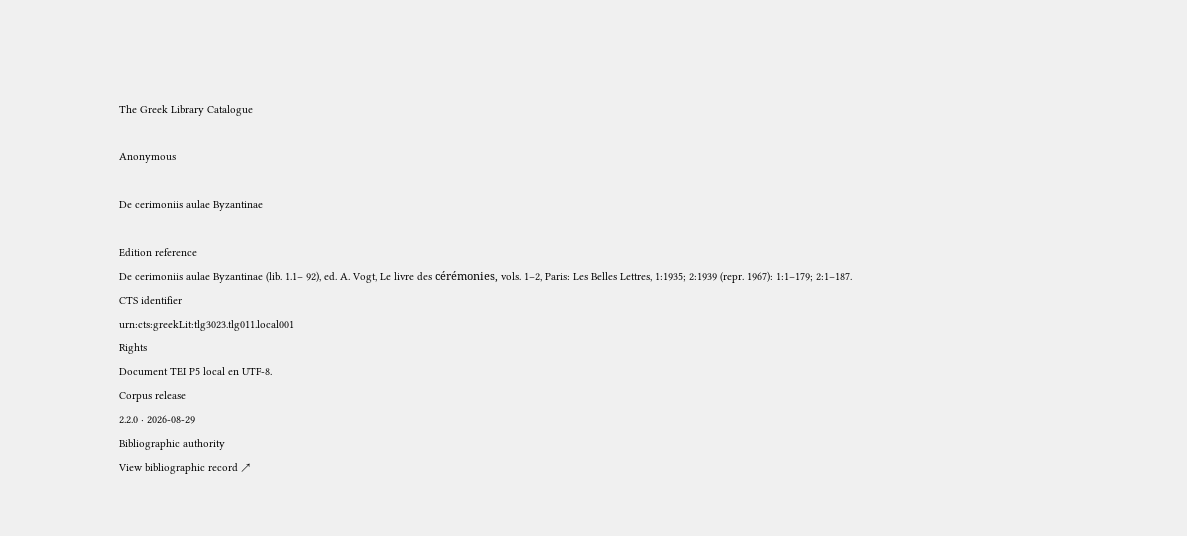The Greek Library Catalogue

Anonymous

De cerimoniis aulae Byzantinae

Edition reference
De cerimoniis aulae Byzantinae (lib. 1.1– 92), ed. A. Vogt, Le livre des cérémonies, vols. 1–2, Paris: Les Belles Lettres, 1:1935; 2:1939 (repr. 1967): 1:1–179; 2:1–187.
CTS identifier
urn:cts:greekLit:tlg3023.tlg011.local001
Rights
Document TEI P5 local en UTF-8.
Corpus release
2.2.0 · 2026-08-29
Bibliographic authority
View bibliographic record ↗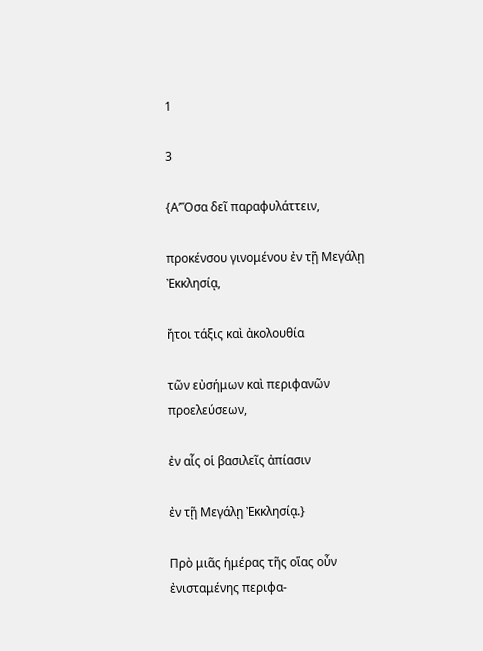1

3

{ΑʹὍσα δεῖ παραφυλάττειν,

προκένσου γινομένου ἐν τῇ Μεγάλῃ Ἐκκλησίᾳ,

ἤτοι τάξις καὶ ἀκολουθία

τῶν εὐσήμων καὶ περιφανῶν προελεύσεων,

ἐν αἷς οἱ βασιλεῖς ἀπίασιν

ἐν τῇ Μεγάλῃ Ἐκκλησίᾳ.}

Πρὸ μιᾶς ἡμέρας τῆς οἵας οὖν ἐνισταμένης περιφα-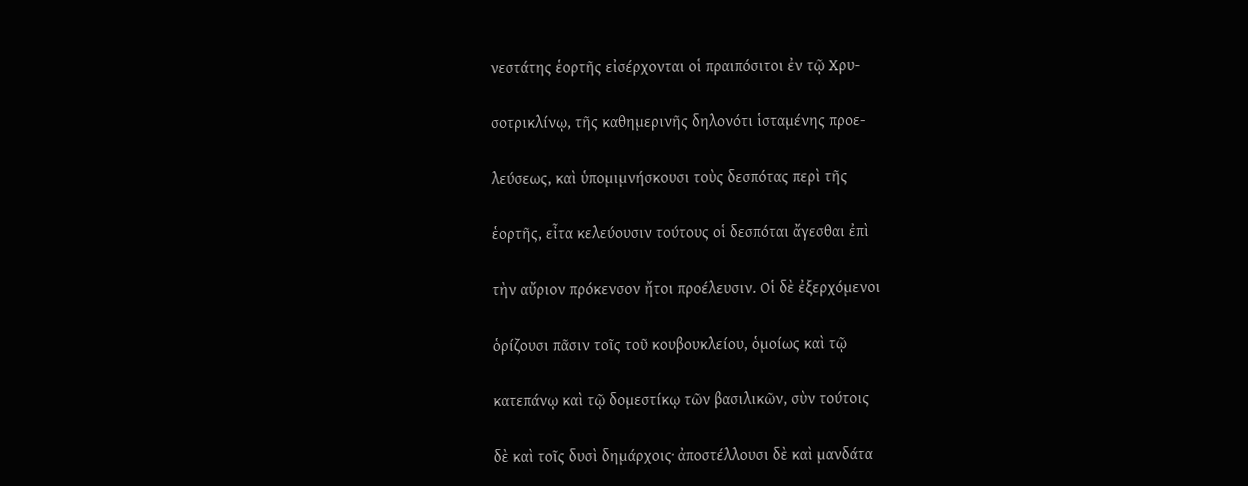νεστάτης ἑορτῆς εἰσέρχονται οἱ πραιπόσιτοι ἐν τῷ Χρυ-

σοτρικλίνῳ, τῆς καθημερινῆς δηλονότι ἱσταμένης προε-

λεύσεως, καὶ ὑπομιμνήσκουσι τοὺς δεσπότας περὶ τῆς

ἑορτῆς, εἶτα κελεύουσιν τούτους οἱ δεσπόται ἄγεσθαι ἐπὶ

τὴν αὔριον πρόκενσον ἤτοι προέλευσιν. Οἱ δὲ ἐξερχόμενοι

ὁρίζουσι πᾶσιν τοῖς τοῦ κουβουκλείου, ὁμοίως καὶ τῷ

κατεπάνῳ καὶ τῷ δομεστίκῳ τῶν βασιλικῶν, σὺν τούτοις

δὲ καὶ τοῖς δυσὶ δημάρχοις· ἀποστέλλουσι δὲ καὶ μανδάτα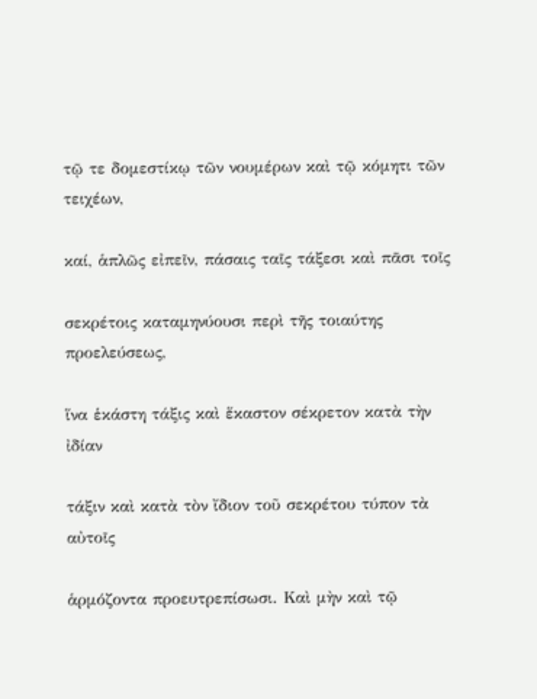τῷ τε δομεστίκῳ τῶν νουμέρων καὶ τῷ κόμητι τῶν τειχέων,

καί, ἁπλῶς εἰπεῖν, πάσαις ταῖς τάξεσι καὶ πᾶσι τοῖς

σεκρέτοις καταμηνύουσι περὶ τῆς τοιαύτης προελεύσεως,

ἵνα ἑκάστη τάξις καὶ ἕκαστον σέκρετον κατὰ τὴν ἰδίαν

τάξιν καὶ κατὰ τὸν ἴδιον τοῦ σεκρέτου τύπον τὰ αὐτοῖς

ἁρμόζοντα προευτρεπίσωσι. Καὶ μὴν καὶ τῷ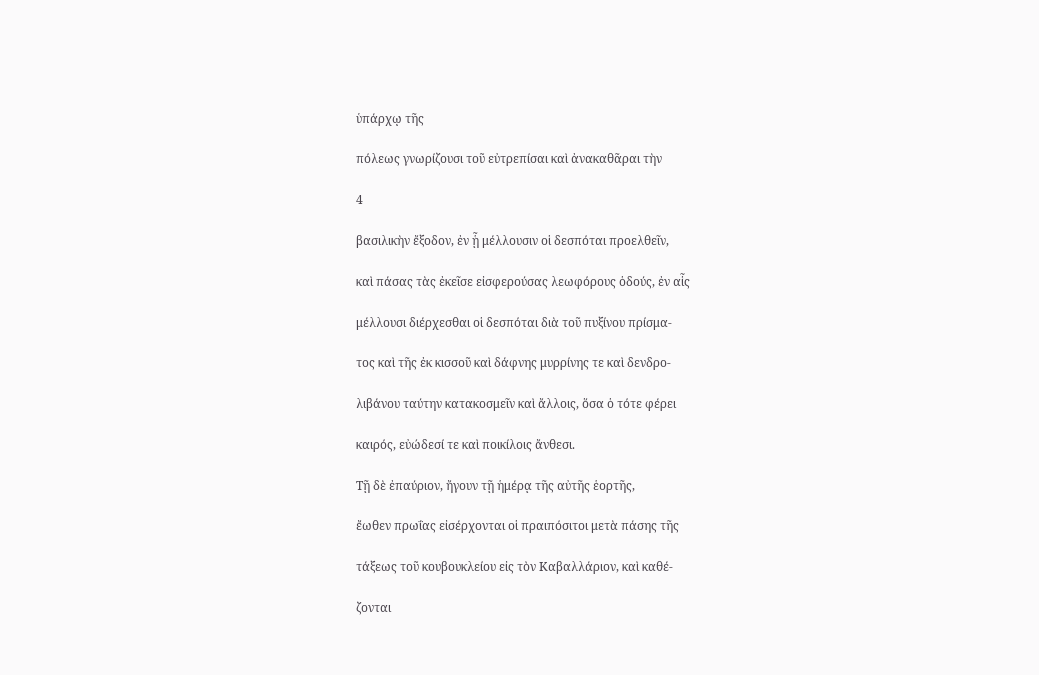ὑπάρχῳ τῆς

πόλεως γνωρίζουσι τοῦ εὐτρεπίσαι καὶ ἀνακαθᾶραι τὴν

4

βασιλικὴν ἔξοδον, ἐν ᾗ μέλλουσιν οἱ δεσπόται προελθεῖν,

καὶ πάσας τὰς ἐκεῖσε εἰσφερούσας λεωφόρους ὁδούς, ἐν αἷς

μέλλουσι διέρχεσθαι οἱ δεσπόται διὰ τοῦ πυξίνου πρίσμα-

τος καὶ τῆς ἐκ κισσοῦ καὶ δάφνης μυρρίνης τε καὶ δενδρο-

λιβάνου ταύτην κατακοσμεῖν καὶ ἄλλοις, ὅσα ὁ τότε φέρει

καιρός, εὐώδεσί τε καὶ ποικίλοις ἄνθεσι.

Τῇ δὲ ἐπαύριον, ἤγουν τῇ ἡμέρᾳ τῆς αὐτῆς ἑορτῆς,

ἔωθεν πρωΐας εἰσέρχονται οἱ πραιπόσιτοι μετὰ πάσης τῆς

τάξεως τοῦ κουβουκλείου εἰς τὸν Καβαλλάριον, καὶ καθέ-

ζονται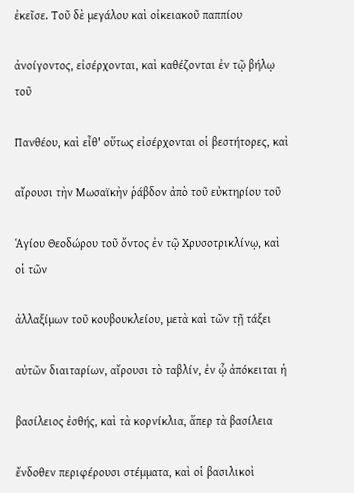ἐκεῖσε. Τοῦ δὲ μεγάλου καὶ οἰκειακοῦ παππίου

ἀνοίγοντος, εἰσέρχονται, καὶ καθέζονται ἐν τῷ βήλῳ τοῦ

Πανθέου, καὶ εἶθ' οὕτως εἰσέρχονται οἱ βεστήτορες, καὶ

αἴρουσι τὴν Μωσαϊκὴν ῥάβδον ἀπὸ τοῦ εὐκτηρίου τοῦ

Ἁγίου Θεοδώρου τοῦ ὄντος ἐν τῷ Χρυσοτρικλίνῳ, καὶ οἱ τῶν

ἀλλαξίμων τοῦ κουβουκλείου, μετὰ καὶ τῶν τῇ τάξει

αὐτῶν διαιταρίων, αἴρουσι τὸ ταβλίν, ἐν ᾧ ἀπόκειται ἡ

βασίλειος ἐσθής, καὶ τὰ κορνίκλια, ἅπερ τὰ βασίλεια

ἔνδοθεν περιφέρουσι στέμματα, καὶ οἱ βασιλικοὶ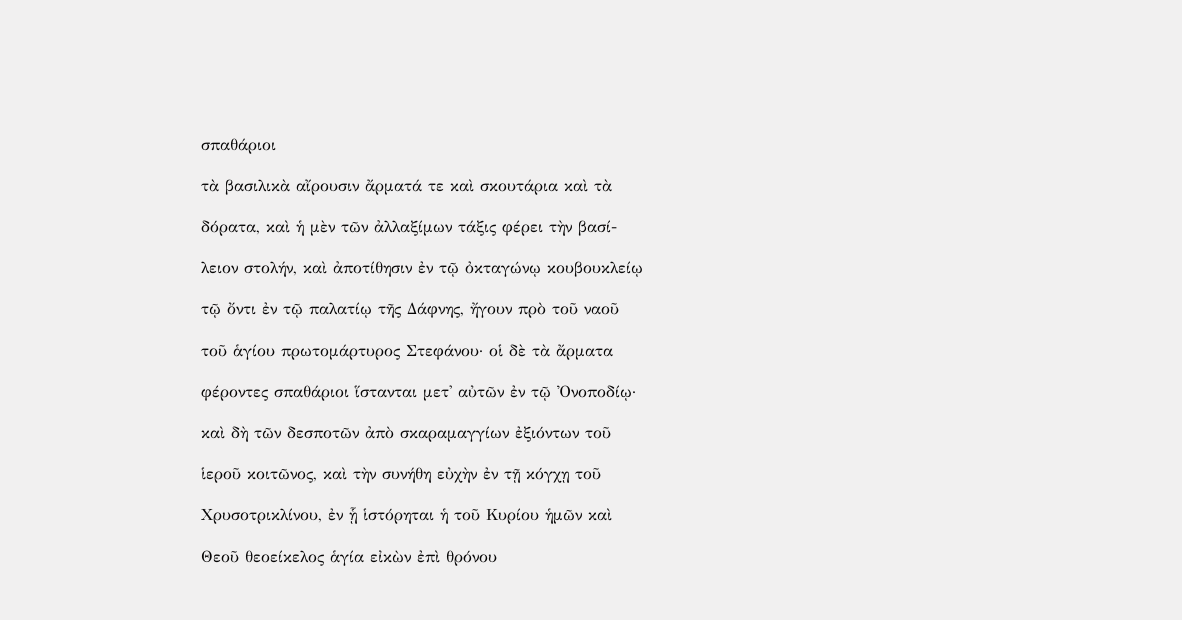σπαθάριοι

τὰ βασιλικὰ αἴρουσιν ἄρματά τε καὶ σκουτάρια καὶ τὰ

δόρατα, καὶ ἡ μὲν τῶν ἀλλαξίμων τάξις φέρει τὴν βασί-

λειον στολήν, καὶ ἀποτίθησιν ἐν τῷ ὀκταγώνῳ κουβουκλείῳ

τῷ ὄντι ἐν τῷ παλατίῳ τῆς Δάφνης, ἤγουν πρὸ τοῦ ναοῦ

τοῦ ἁγίου πρωτομάρτυρος Στεφάνου· οἱ δὲ τὰ ἄρματα

φέροντες σπαθάριοι ἵστανται μετ' αὐτῶν ἐν τῷ Ὀνοποδίῳ·

καὶ δὴ τῶν δεσποτῶν ἀπὸ σκαραμαγγίων ἐξιόντων τοῦ

ἱεροῦ κοιτῶνος, καὶ τὴν συνήθη εὐχὴν ἐν τῇ κόγχῃ τοῦ

Χρυσοτρικλίνου, ἐν ᾗ ἱστόρηται ἡ τοῦ Κυρίου ἡμῶν καὶ

Θεοῦ θεοείκελος ἁγία εἰκὼν ἐπὶ θρόνου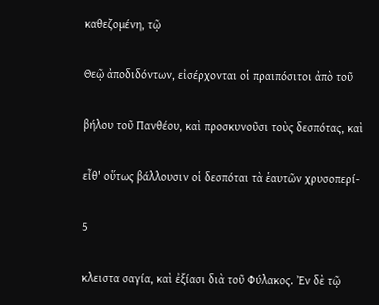καθεζομένη, τῷ

Θεῷ ἀποδιδόντων, εἰσέρχονται οἱ πραιπόσιτοι ἀπὸ τοῦ

βήλου τοῦ Πανθέου, καὶ προσκυνοῦσι τοὺς δεσπότας, καὶ

εἶθ' οὕτως βάλλουσιν οἱ δεσπόται τὰ ἑαυτῶν χρυσοπερί-

5

κλειστα σαγία, καὶ ἐξίασι διὰ τοῦ Φύλακος. Ἐν δὲ τῷ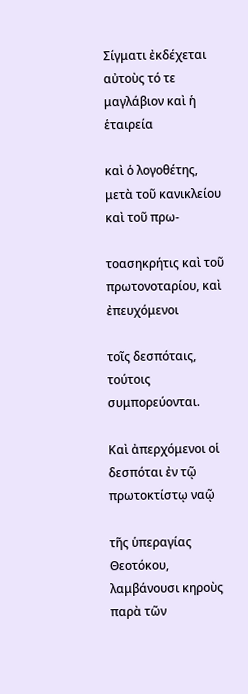Σίγματι ἐκδέχεται αὐτοὺς τό τε μαγλάβιον καὶ ἡ ἑταιρεία

καὶ ὁ λογοθέτης, μετὰ τοῦ κανικλείου καὶ τοῦ πρω-

τοασηκρήτις καὶ τοῦ πρωτονοταρίου, καὶ ἐπευχόμενοι

τοῖς δεσπόταις, τούτοις συμπορεύονται.

Καὶ ἀπερχόμενοι οἱ δεσπόται ἐν τῷ πρωτοκτίστῳ ναῷ

τῆς ὑπεραγίας Θεοτόκου, λαμβάνουσι κηροὺς παρὰ τῶν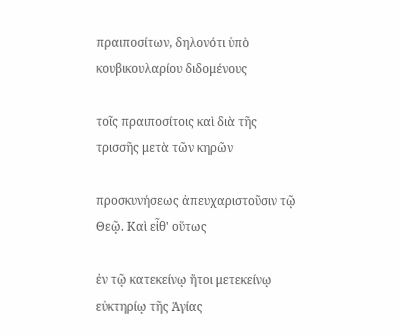πραιποσίτων, δηλονότι ὑπὸ κουβικουλαρίου διδομένους

τοῖς πραιποσίτοις καὶ διὰ τῆς τρισσῆς μετὰ τῶν κηρῶν

προσκυνήσεως ἀπευχαριστοῦσιν τῷ Θεῷ. Καὶ εἶθ' οὕτως

ἐν τῷ κατεκείνῳ ἤτοι μετεκείνῳ εὐκτηρίῳ τῆς Ἁγίας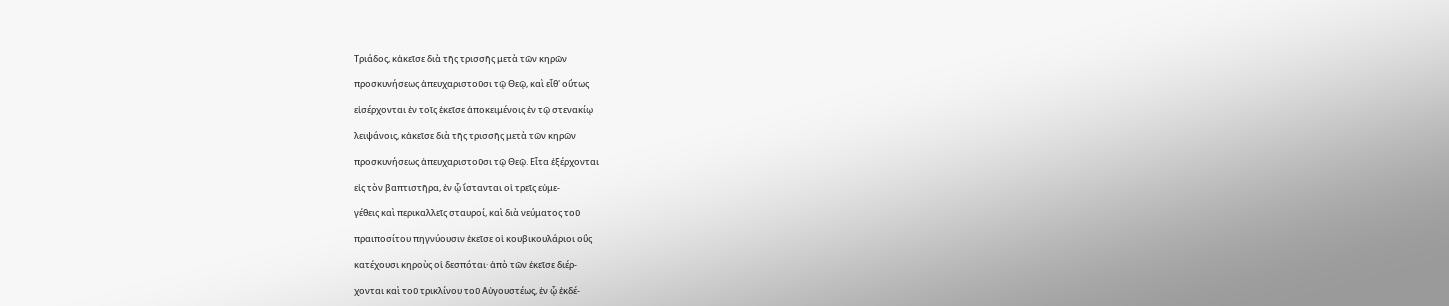Τριάδος, κἀκεῖσε διὰ τῆς τρισσῆς μετὰ τῶν κηρῶν

προσκυνήσεως ἀπευχαριστοῦσι τῷ Θεῷ, καὶ εἶθ' οὕτως

εἰσέρχονται ἐν τοῖς ἐκεῖσε ἀποκειμένοις ἐν τῷ στενακίῳ

λειψάνοις, κἀκεῖσε διὰ τῆς τρισσῆς μετὰ τῶν κηρῶν

προσκυνήσεως ἀπευχαριστοῦσι τῷ Θεῷ. Εἶτα ἐξέρχονται

εἰς τὸν βαπτιστῆρα, ἐν ᾧ ἵστανται οἱ τρεῖς εὐμε-

γέθεις καὶ περικαλλεῖς σταυροί, καὶ διὰ νεύματος τοῦ

πραιποσίτου πηγνύουσιν ἐκεῖσε οἱ κουβικουλάριοι οὓς

κατέχουσι κηροὺς οἱ δεσπόται· ἀπὸ τῶν ἐκεῖσε διέρ-

χονται καὶ τοῦ τρικλίνου τοῦ Αὐγουστέως, ἐν ᾧ ἐκδέ-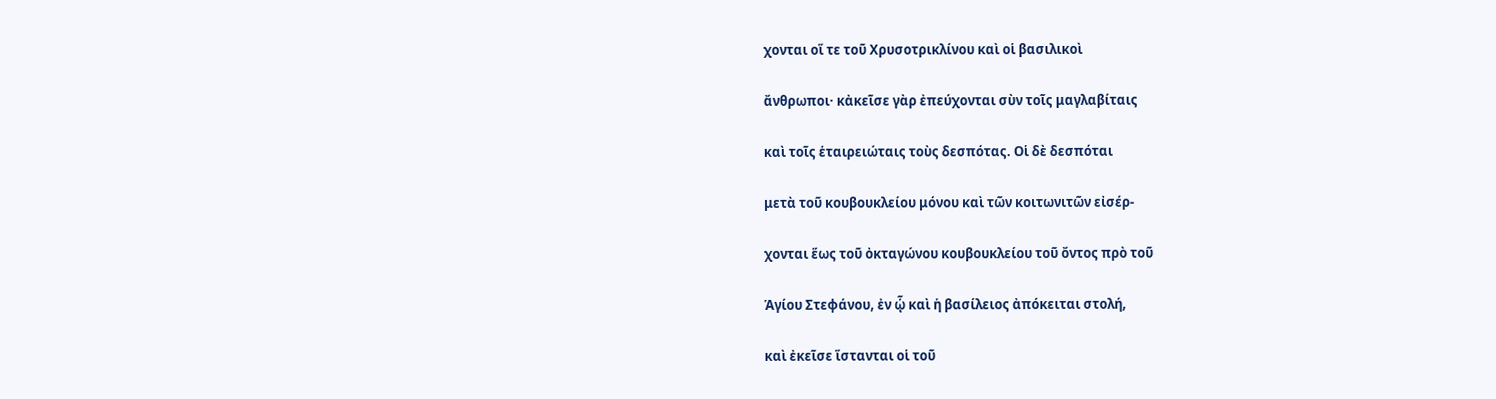χονται οἵ τε τοῦ Χρυσοτρικλίνου καὶ οἱ βασιλικοὶ

ἄνθρωποι· κἀκεῖσε γὰρ ἐπεύχονται σὺν τοῖς μαγλαβίταις

καὶ τοῖς ἑταιρειώταις τοὺς δεσπότας. Οἱ δὲ δεσπόται

μετὰ τοῦ κουβουκλείου μόνου καὶ τῶν κοιτωνιτῶν εἰσέρ-

χονται ἕως τοῦ ὀκταγώνου κουβουκλείου τοῦ ὄντος πρὸ τοῦ

Ἁγίου Στεφάνου, ἐν ᾧ καὶ ἡ βασίλειος ἀπόκειται στολή,

καὶ ἐκεῖσε ἵστανται οἱ τοῦ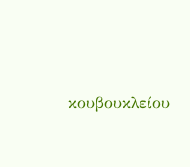κουβουκλείου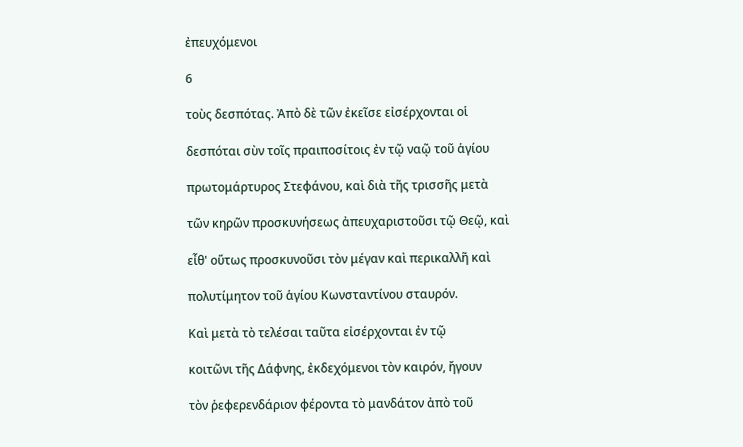ἐπευχόμενοι

6

τοὺς δεσπότας. Ἀπὸ δὲ τῶν ἐκεῖσε εἰσέρχονται οἱ

δεσπόται σὺν τοῖς πραιποσίτοις ἐν τῷ ναῷ τοῦ ἁγίου

πρωτομάρτυρος Στεφάνου, καὶ διὰ τῆς τρισσῆς μετὰ

τῶν κηρῶν προσκυνήσεως ἀπευχαριστοῦσι τῷ Θεῷ, καὶ

εἶθ' οὕτως προσκυνοῦσι τὸν μέγαν καὶ περικαλλῆ καὶ

πολυτίμητον τοῦ ἁγίου Κωνσταντίνου σταυρόν.

Καὶ μετὰ τὸ τελέσαι ταῦτα εἰσέρχονται ἐν τῷ

κοιτῶνι τῆς Δάφνης, ἐκδεχόμενοι τὸν καιρόν, ἤγουν

τὸν ῥεφερενδάριον φέροντα τὸ μανδάτον ἀπὸ τοῦ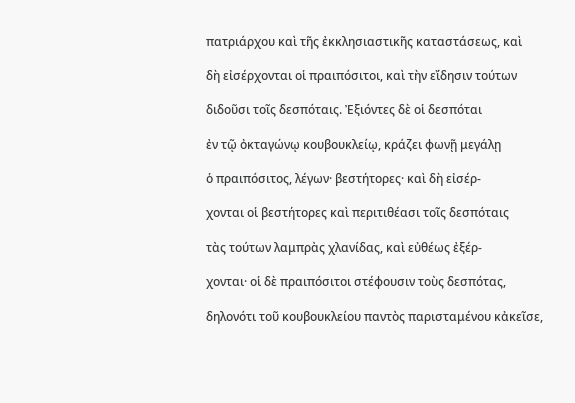πατριάρχου καὶ τῆς ἐκκλησιαστικῆς καταστάσεως, καὶ

δὴ εἰσέρχονται οἱ πραιπόσιτοι, καὶ τὴν εἴδησιν τούτων

διδοῦσι τοῖς δεσπόταις. Ἐξιόντες δὲ οἱ δεσπόται

ἐν τῷ ὀκταγώνῳ κουβουκλείῳ, κράζει φωνῇ μεγάλῃ

ὁ πραιπόσιτος, λέγων· βεστήτορες· καὶ δὴ εἰσέρ-

χονται οἱ βεστήτορες καὶ περιτιθέασι τοῖς δεσπόταις

τὰς τούτων λαμπρὰς χλανίδας, καὶ εὐθέως ἐξέρ-

χονται· οἱ δὲ πραιπόσιτοι στέφουσιν τοὺς δεσπότας,

δηλονότι τοῦ κουβουκλείου παντὸς παρισταμένου κἀκεῖσε,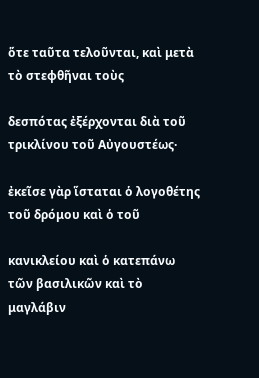ὅτε ταῦτα τελοῦνται, καὶ μετὰ τὸ στεφθῆναι τοὺς

δεσπότας ἐξέρχονται διὰ τοῦ τρικλίνου τοῦ Αὐγουστέως·

ἐκεῖσε γὰρ ἵσταται ὁ λογοθέτης τοῦ δρόμου καὶ ὁ τοῦ

κανικλείου καὶ ὁ κατεπάνω τῶν βασιλικῶν καὶ τὸ μαγλάβιν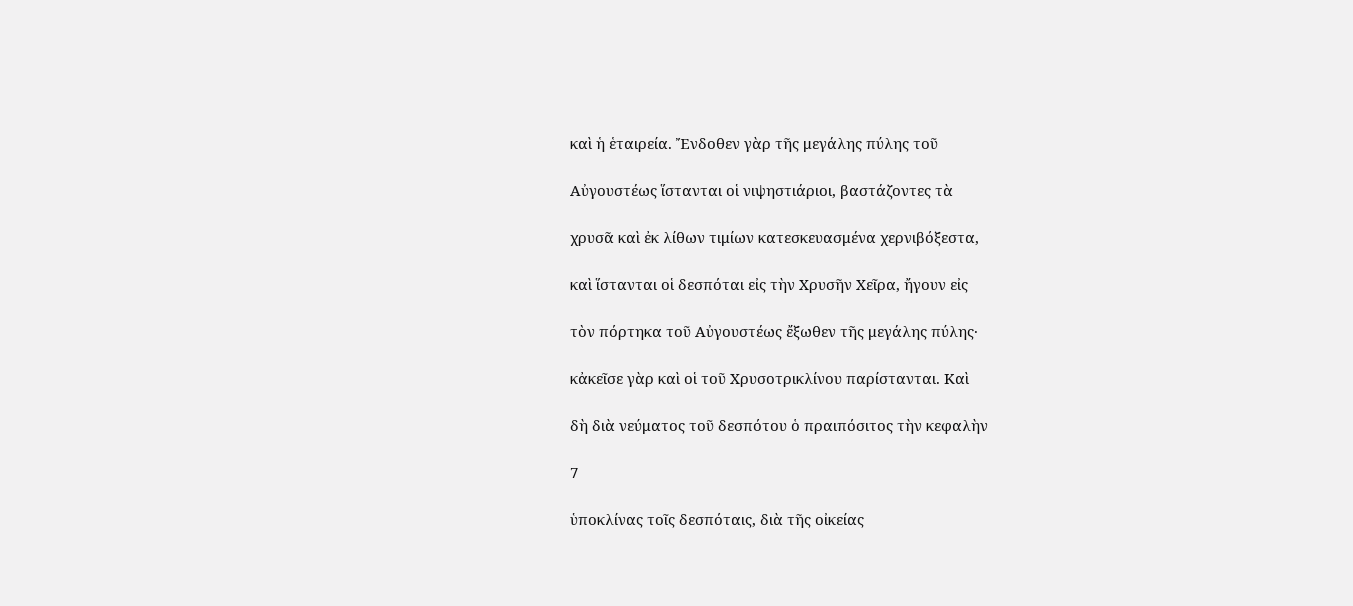καὶ ἡ ἑταιρεία. Ἔνδοθεν γὰρ τῆς μεγάλης πύλης τοῦ

Αὐγουστέως ἵστανται οἱ νιψηστιάριοι, βαστάζοντες τὰ

χρυσᾶ καὶ ἐκ λίθων τιμίων κατεσκευασμένα χερνιβόξεστα,

καὶ ἵστανται οἱ δεσπόται εἰς τὴν Χρυσῆν Χεῖρα, ἤγουν εἰς

τὸν πόρτηκα τοῦ Αὐγουστέως ἔξωθεν τῆς μεγάλης πύλης·

κἀκεῖσε γὰρ καὶ οἱ τοῦ Χρυσοτρικλίνου παρίστανται. Καὶ

δὴ διὰ νεύματος τοῦ δεσπότου ὁ πραιπόσιτος τὴν κεφαλὴν

7

ὑποκλίνας τοῖς δεσπόταις, διὰ τῆς οἰκείας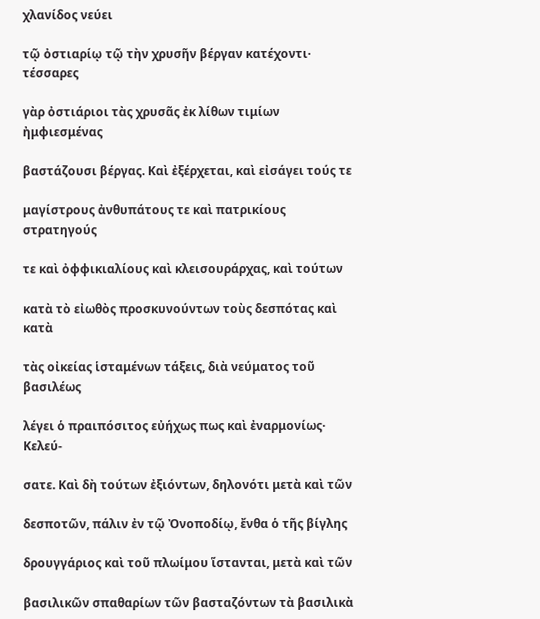χλανίδος νεύει

τῷ ὀστιαρίῳ τῷ τὴν χρυσῆν βέργαν κατέχοντι· τέσσαρες

γὰρ ὀστιάριοι τὰς χρυσᾶς ἐκ λίθων τιμίων ἠμφιεσμένας

βαστάζουσι βέργας. Καὶ ἐξέρχεται, καὶ εἰσάγει τούς τε

μαγίστρους ἀνθυπάτους τε καὶ πατρικίους στρατηγούς

τε καὶ ὀφφικιαλίους καὶ κλεισουράρχας, καὶ τούτων

κατὰ τὸ εἰωθὸς προσκυνούντων τοὺς δεσπότας καὶ κατὰ

τὰς οἰκείας ἱσταμένων τάξεις, διὰ νεύματος τοῦ βασιλέως

λέγει ὁ πραιπόσιτος εὐήχως πως καὶ ἐναρμονίως· Κελεύ-

σατε. Καὶ δὴ τούτων ἐξιόντων, δηλονότι μετὰ καὶ τῶν

δεσποτῶν, πάλιν ἐν τῷ Ὀνοποδίῳ, ἔνθα ὁ τῆς βίγλης

δρουγγάριος καὶ τοῦ πλωίμου ἵστανται, μετὰ καὶ τῶν

βασιλικῶν σπαθαρίων τῶν βασταζόντων τὰ βασιλικὰ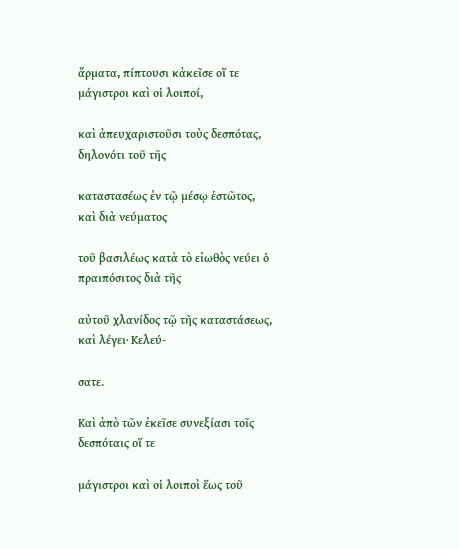ἄρματα, πίπτουσι κἀκεῖσε οἵ τε μάγιστροι καὶ οἱ λοιποί,

καὶ ἀπευχαριστοῦσι τοὺς δεσπότας, δηλονότι τοῦ τῆς

καταστασέως ἐν τῷ μέσῳ ἑστῶτος, καὶ διὰ νεύματος

τοῦ βασιλέως κατὰ τὸ εἰωθὸς νεύει ὁ πραιπόσιτος διὰ τῆς

αὐτοῦ χλανίδος τῷ τῆς καταστάσεως, καὶ λέγει· Κελεύ-

σατε.

Καὶ ἀπὸ τῶν ἐκεῖσε συνεξίασι τοῖς δεσπόταις οἵ τε

μάγιστροι καὶ οἱ λοιποὶ ἕως τοῦ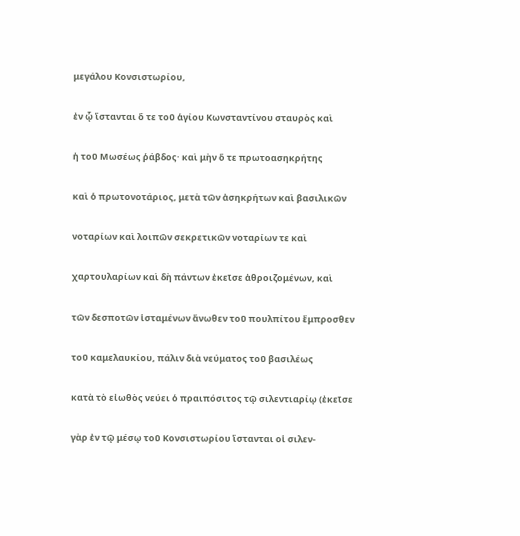μεγάλου Κονσιστωρίου,

ἐν ᾧ ἵστανται ὅ τε τοῦ ἁγίου Κωνσταντίνου σταυρὸς καὶ

ἡ τοῦ Μωσέως ῥάβδος· καὶ μὴν ὅ τε πρωτοασηκρήτης

καὶ ὁ πρωτονοτάριος, μετὰ τῶν ἀσηκρήτων καὶ βασιλικῶν

νοταρίων καὶ λοιπῶν σεκρετικῶν νοταρίων τε καὶ

χαρτουλαρίων καὶ δὴ πάντων ἐκεῖσε ἀθροιζομένων, καὶ

τῶν δεσποτῶν ἱσταμένων ἄνωθεν τοῦ πουλπίτου ἔμπροσθεν

τοῦ καμελαυκίου, πάλιν διὰ νεύματος τοῦ βασιλέως

κατὰ τὸ εἰωθὸς νεύει ὁ πραιπόσιτος τῷ σιλεντιαρίῳ (ἐκεῖσε

γὰρ ἐν τῷ μέσῳ τοῦ Κονσιστωρίου ἵστανται οἱ σιλεν-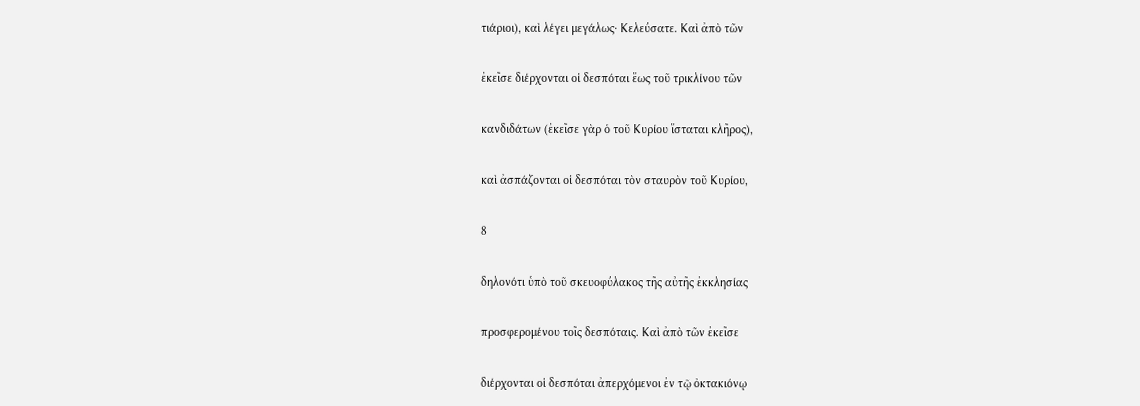τιάριοι), καὶ λέγει μεγάλως· Κελεύσατε. Καὶ ἀπὸ τῶν

ἐκεῖσε διέρχονται οἱ δεσπόται ἕως τοῦ τρικλίνου τῶν

κανδιδάτων (ἐκεῖσε γὰρ ὁ τοῦ Κυρίου ἵσταται κλῆρος),

καὶ ἀσπάζονται οἱ δεσπόται τὸν σταυρὸν τοῦ Κυρίου,

8

δηλονότι ὑπὸ τοῦ σκευοφύλακος τῆς αὐτῆς ἐκκλησίας

προσφερομένου τοῖς δεσπόταις. Καὶ ἀπὸ τῶν ἐκεῖσε

διέρχονται οἱ δεσπόται ἀπερχόμενοι ἐν τῷ ὀκτακιόνῳ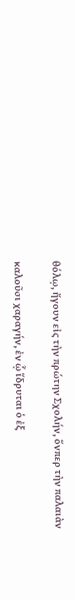θόλῳ, ἤγουν εἰς τὴν πρώτην Σχολήν, ὅνπερ τὴν παλαιὰν

καλοῦσι χαραγήν, ἐν ᾧ ἵδρυται ὁ ἐξ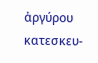ἀργύρου κατεσκευ-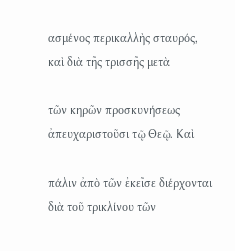ασμένος περικαλλὴς σταυρός, καὶ διὰ τῆς τρισσῆς μετὰ

τῶν κηρῶν προσκυνήσεως ἀπευχαριστοῦσι τῷ Θεῷ. Καὶ

πάλιν ἀπὸ τῶν ἐκεῖσε διέρχονται διὰ τοῦ τρικλίνου τῶν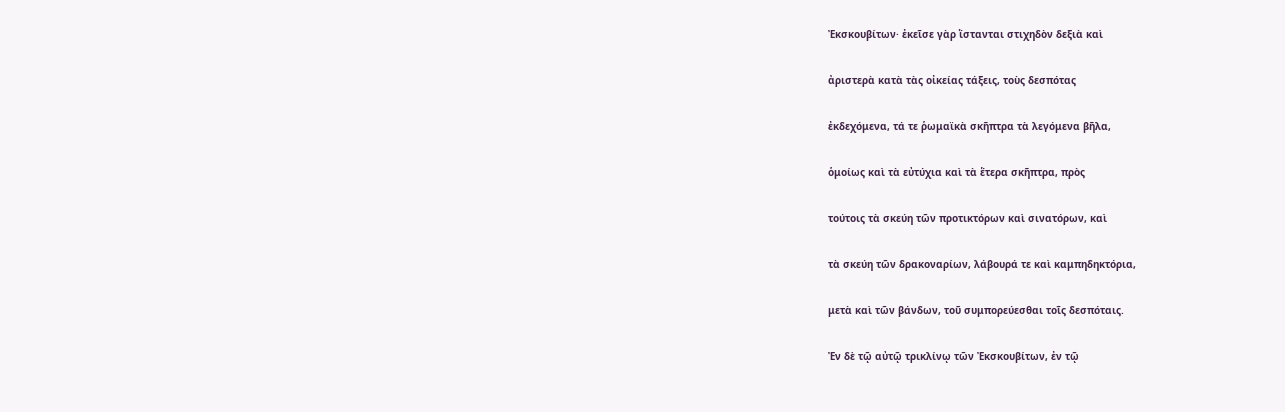Ἐκσκουβίτων· ἐκεῖσε γὰρ ἵστανται στιχηδὸν δεξιὰ καὶ

ἀριστερὰ κατὰ τὰς οἰκείας τάξεις, τοὺς δεσπότας

ἐκδεχόμενα, τά τε ῥωμαϊκὰ σκῆπτρα τὰ λεγόμενα βῆλα,

ὁμοίως καὶ τὰ εὐτύχια καὶ τὰ ἕτερα σκῆπτρα, πρὸς

τούτοις τὰ σκεύη τῶν προτικτόρων καὶ σινατόρων, καὶ

τὰ σκεύη τῶν δρακοναρίων, λάβουρά τε καὶ καμπηδηκτόρια,

μετὰ καὶ τῶν βάνδων, τοῦ συμπορεύεσθαι τοῖς δεσπόταις.

Ἐν δὲ τῷ αὐτῷ τρικλίνῳ τῶν Ἐκσκουβίτων, ἐν τῷ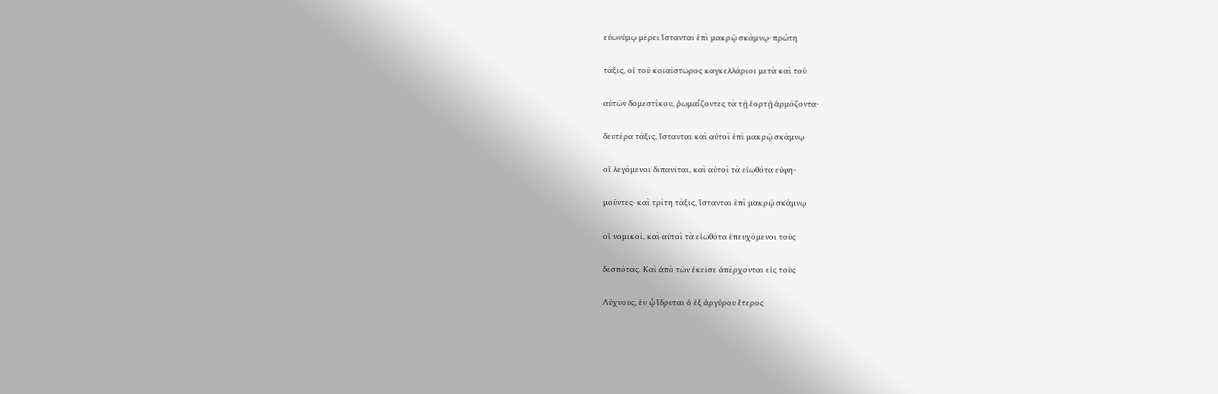εὐωνύμῳ μέρει ἵστανται ἐπὶ μακρῷ σκάμνῳ· πρώτη

τάξις, οἱ τοῦ κοιαίστωρος καγκελλάριοι μετὰ καὶ τοῦ

αὐτῶν δομεστίκου, ῥωμαΐζοντες τὰ τῇ ἑορτῇ ἁρμόζοντα·

δευτέρα τάξις, ἵστανται καὶ αὐτοὶ ἐπὶ μακρῷ σκάμνῳ

οἱ λεγόμενοι διπανῖται, καὶ αὐτοὶ τὰ εἰωθότα εὐφη-

μοῦντες· καὶ τρίτη τάξις, ἵστανται ἐπὶ μακρῷ σκάμνῳ

οἱ νομικοί, καὶ αὐτοὶ τὰ εἰωθότα ἐπευχόμενοι τοὺς

δεσπότας. Καὶ ἀπὸ τῶν ἐκεῖσε ἀπέρχονται εἰς τοὺς

Λύχνους, ἐν ᾧ ἵδρυται ὁ ἐξ ἀργύρου ἕτερος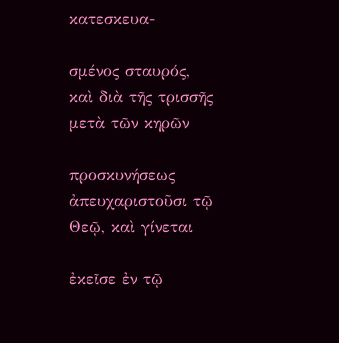κατεσκευα-

σμένος σταυρός, καὶ διὰ τῆς τρισσῆς μετὰ τῶν κηρῶν

προσκυνήσεως ἀπευχαριστοῦσι τῷ Θεῷ, καὶ γίνεται

ἐκεῖσε ἐν τῷ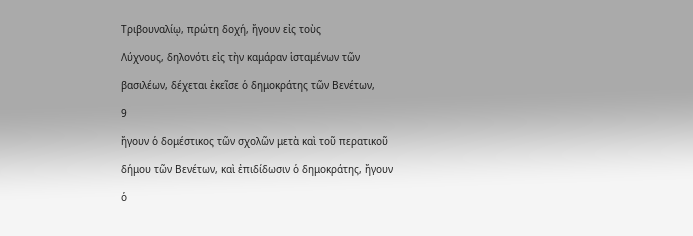Τριβουναλίῳ, πρώτη δοχή, ἤγουν εἰς τοὺς

Λύχνους, δηλονότι εἰς τὴν καμάραν ἱσταμένων τῶν

βασιλέων, δέχεται ἐκεῖσε ὁ δημοκράτης τῶν Βενέτων,

9

ἤγουν ὁ δομέστικος τῶν σχολῶν μετὰ καὶ τοῦ περατικοῦ

δήμου τῶν Βενέτων, καὶ ἐπιδίδωσιν ὁ δημοκράτης, ἤγουν

ὁ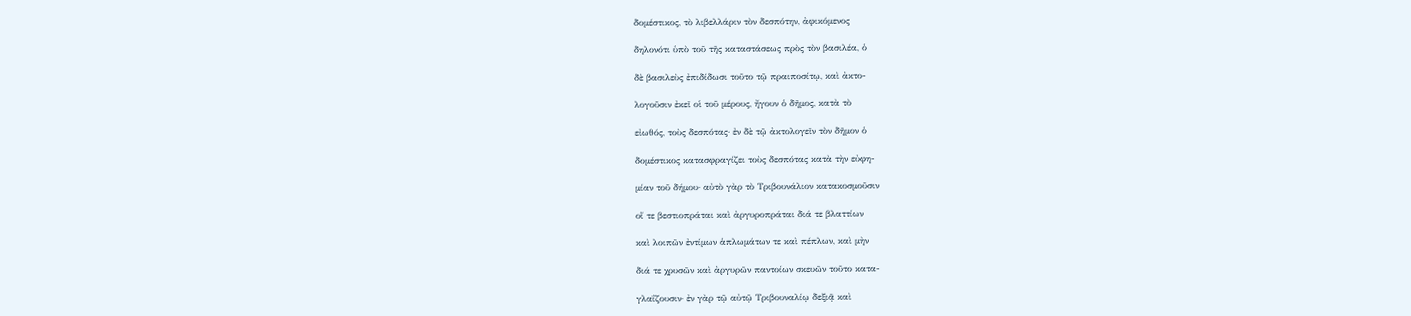δομέστικος, τὸ λιβελλάριν τὸν δεσπότην, ἀφικόμενος

δηλονότι ὑπὸ τοῦ τῆς καταστάσεως πρὸς τὸν βασιλέα, ὁ

δὲ βασιλεὺς ἐπιδίδωσι τοῦτο τῷ πραιποσίτῳ, καὶ ἀκτο-

λογοῦσιν ἐκεῖ οἱ τοῦ μέρους, ἤγουν ὁ δῆμος, κατὰ τὸ

εἰωθός, τοὺς δεσπότας· ἐν δὲ τῷ ἀκτολογεῖν τὸν δῆμον ὁ

δομέστικος κατασφραγίζει τοὺς δεσπότας κατὰ τὴν εὐφη-

μίαν τοῦ δήμου· αὐτὸ γὰρ τὸ Τριβουνάλιον κατακοσμοῦσιν

οἵ τε βεστιοπράται καὶ ἀργυροπράται διά τε βλαττίων

καὶ λοιπῶν ἐντίμων ἁπλωμάτων τε καὶ πέπλων, καὶ μὴν

διά τε χρυσῶν καὶ ἀργυρῶν παντοίων σκευῶν τοῦτο κατα-

γλαΐζουσιν· ἐν γὰρ τῷ αὐτῷ Τριβουναλίῳ δεξιᾷ καὶ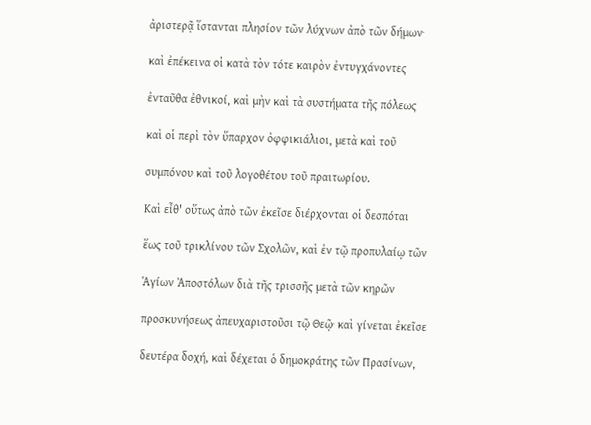ἀριστερᾷ ἵστανται πλησίον τῶν λύχνων ἀπὸ τῶν δήμων·

καὶ ἐπέκεινα οἱ κατὰ τὸν τότε καιρὸν ἐντυγχάνοντες

ἐνταῦθα ἐθνικοί, καὶ μὴν καὶ τὰ συστήματα τῆς πόλεως

καὶ οἱ περὶ τὸν ὕπαρχον ὀφφικιάλιοι, μετὰ καὶ τοῦ

συμπόνου καὶ τοῦ λογοθέτου τοῦ πραιτωρίου.

Καὶ εἶθ' οὕτως ἀπὸ τῶν ἐκεῖσε διέρχονται οἱ δεσπόται

ἕως τοῦ τρικλίνου τῶν Σχολῶν, καὶ ἐν τῷ προπυλαίῳ τῶν

Ἁγίων Ἀποστόλων διὰ τῆς τρισσῆς μετὰ τῶν κηρῶν

προσκυνήσεως ἀπευχαριστοῦσι τῷ Θεῷ· καὶ γίνεται ἐκεῖσε

δευτέρα δοχή, καὶ δέχεται ὁ δημοκράτης τῶν Πρασίνων,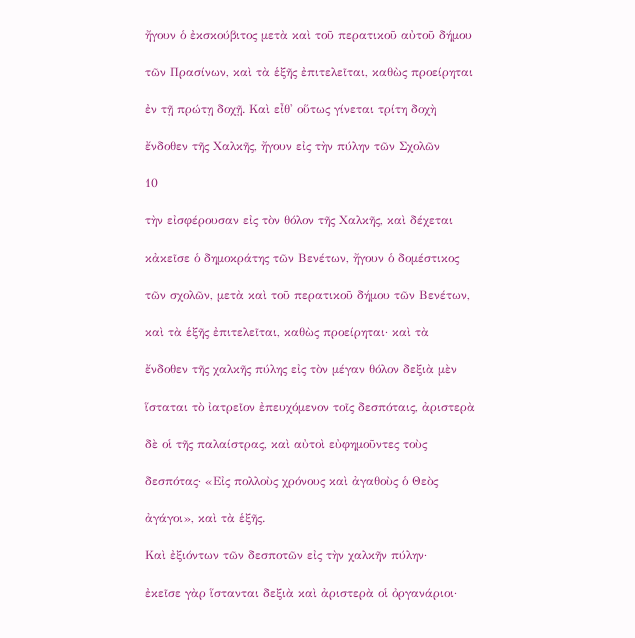ἤγουν ὁ ἐκσκούβιτος μετὰ καὶ τοῦ περατικοῦ αὐτοῦ δήμου

τῶν Πρασίνων, καὶ τὰ ἑξῆς ἐπιτελεῖται, καθὼς προείρηται

ἐν τῇ πρώτῃ δοχῇ. Καὶ εἶθ' οὕτως γίνεται τρίτη δοχὴ

ἔνδοθεν τῆς Χαλκῆς, ἤγουν εἰς τὴν πύλην τῶν Σχολῶν

10

τὴν εἰσφέρουσαν εἰς τὸν θόλον τῆς Χαλκῆς, καὶ δέχεται

κἀκεῖσε ὁ δημοκράτης τῶν Βενέτων, ἤγουν ὁ δομέστικος

τῶν σχολῶν, μετὰ καὶ τοῦ περατικοῦ δήμου τῶν Βενέτων,

καὶ τὰ ἑξῆς ἐπιτελεῖται, καθὼς προείρηται· καὶ τὰ

ἔνδοθεν τῆς χαλκῆς πύλης εἰς τὸν μέγαν θόλον δεξιὰ μὲν

ἵσταται τὸ ἰατρεῖον ἐπευχόμενον τοῖς δεσπόταις, ἀριστερὰ

δὲ οἱ τῆς παλαίστρας, καὶ αὐτοὶ εὐφημοῦντες τοὺς

δεσπότας· «Εἰς πολλοὺς χρόνους καὶ ἀγαθοὺς ὁ Θεὸς

ἀγάγοι», καὶ τὰ ἑξῆς.

Καὶ ἐξιόντων τῶν δεσποτῶν εἰς τὴν χαλκῆν πύλην·

ἐκεῖσε γὰρ ἵστανται δεξιὰ καὶ ἀριστερὰ οἱ ὀργανάριοι·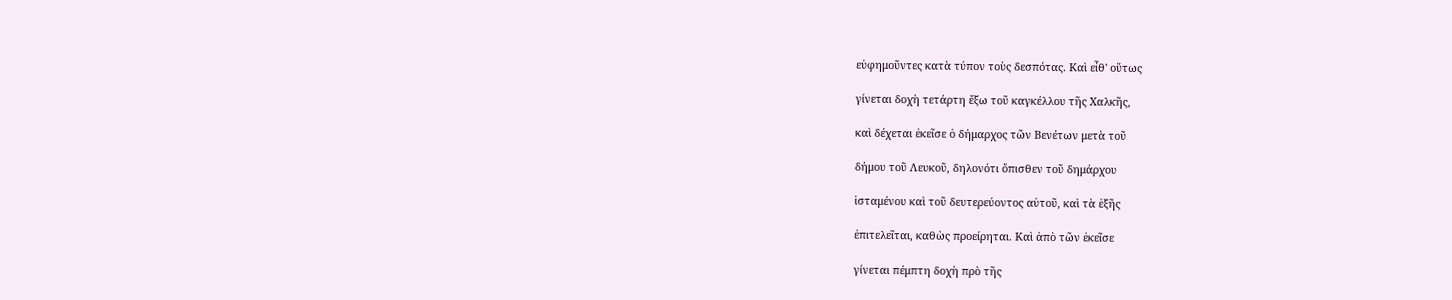εὐφημοῦντες κατὰ τύπον τοὺς δεσπότας. Καὶ εἶθ' οὕτως

γίνεται δοχὴ τετάρτη ἔξω τοῦ καγκέλλου τῆς Χαλκῆς,

καὶ δέχεται ἐκεῖσε ὁ δήμαρχος τῶν Βενέτων μετὰ τοῦ

δήμου τοῦ Λευκοῦ, δηλονότι ὄπισθεν τοῦ δημάρχου

ἱσταμένου καὶ τοῦ δευτερεύοντος αὐτοῦ, καὶ τὰ ἑξῆς

ἐπιτελεῖται, καθὼς προείρηται. Καὶ ἀπὸ τῶν ἐκεῖσε

γίνεται πέμπτη δοχὴ πρὸ τῆς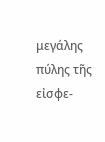μεγάλης πύλης τῆς εἰσφε-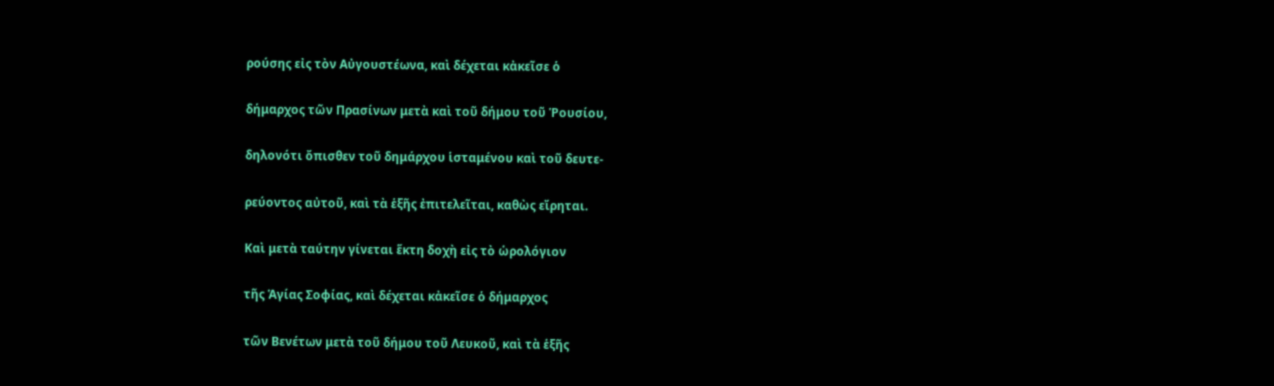ρούσης εἰς τὸν Αὐγουστέωνα, καὶ δέχεται κἀκεῖσε ὁ

δήμαρχος τῶν Πρασίνων μετὰ καὶ τοῦ δήμου τοῦ Ῥουσίου,

δηλονότι ὄπισθεν τοῦ δημάρχου ἱσταμένου καὶ τοῦ δευτε-

ρεύοντος αὐτοῦ, καὶ τὰ ἑξῆς ἐπιτελεῖται, καθὼς εἴρηται.

Καὶ μετὰ ταύτην γίνεται ἕκτη δοχὴ εἰς τὸ ὡρολόγιον

τῆς Ἁγίας Σοφίας, καὶ δέχεται κἀκεῖσε ὁ δήμαρχος

τῶν Βενέτων μετὰ τοῦ δήμου τοῦ Λευκοῦ, καὶ τὰ ἑξῆς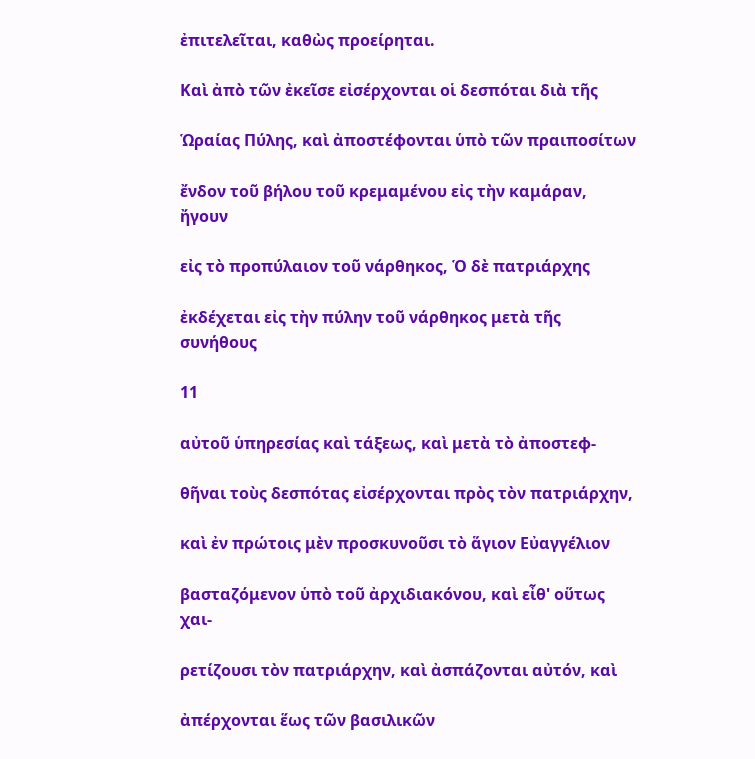ἐπιτελεῖται, καθὼς προείρηται.

Καὶ ἀπὸ τῶν ἐκεῖσε εἰσέρχονται οἱ δεσπόται διὰ τῆς

Ὡραίας Πύλης, καὶ ἀποστέφονται ὑπὸ τῶν πραιποσίτων

ἔνδον τοῦ βήλου τοῦ κρεμαμένου εἰς τὴν καμάραν, ἤγουν

εἰς τὸ προπύλαιον τοῦ νάρθηκος, Ὁ δὲ πατριάρχης

ἐκδέχεται εἰς τὴν πύλην τοῦ νάρθηκος μετὰ τῆς συνήθους

11

αὐτοῦ ὑπηρεσίας καὶ τάξεως, καὶ μετὰ τὸ ἀποστεφ-

θῆναι τοὺς δεσπότας εἰσέρχονται πρὸς τὸν πατριάρχην,

καὶ ἐν πρώτοις μὲν προσκυνοῦσι τὸ ἅγιον Εὐαγγέλιον

βασταζόμενον ὑπὸ τοῦ ἀρχιδιακόνου, καὶ εἶθ' οὕτως χαι-

ρετίζουσι τὸν πατριάρχην, καὶ ἀσπάζονται αὐτόν, καὶ

ἀπέρχονται ἕως τῶν βασιλικῶν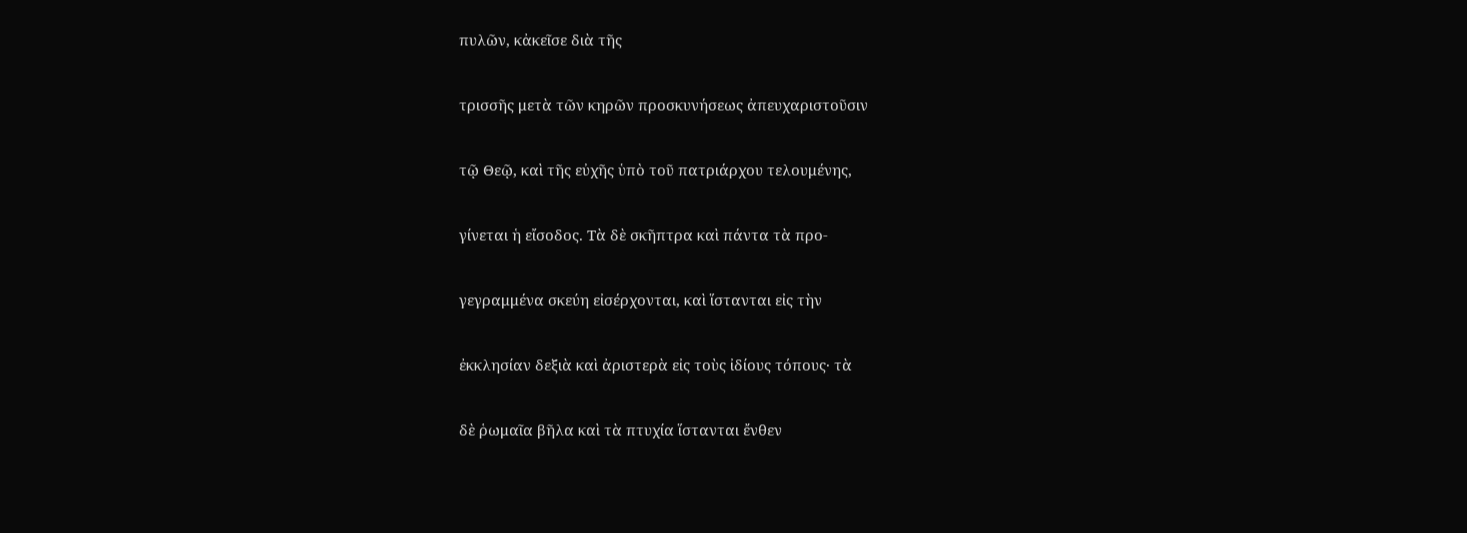πυλῶν, κἀκεῖσε διὰ τῆς

τρισσῆς μετὰ τῶν κηρῶν προσκυνήσεως ἀπευχαριστοῦσιν

τῷ Θεῷ, καὶ τῆς εὐχῆς ὑπὸ τοῦ πατριάρχου τελουμένης,

γίνεται ἡ εἴσοδος. Τὰ δὲ σκῆπτρα καὶ πάντα τὰ προ-

γεγραμμένα σκεύη εἰσέρχονται, καὶ ἵστανται εἰς τὴν

ἐκκλησίαν δεξιὰ καὶ ἀριστερὰ εἰς τοὺς ἰδίους τόπους· τὰ

δὲ ῥωμαῖα βῆλα καὶ τὰ πτυχία ἵστανται ἔνθεν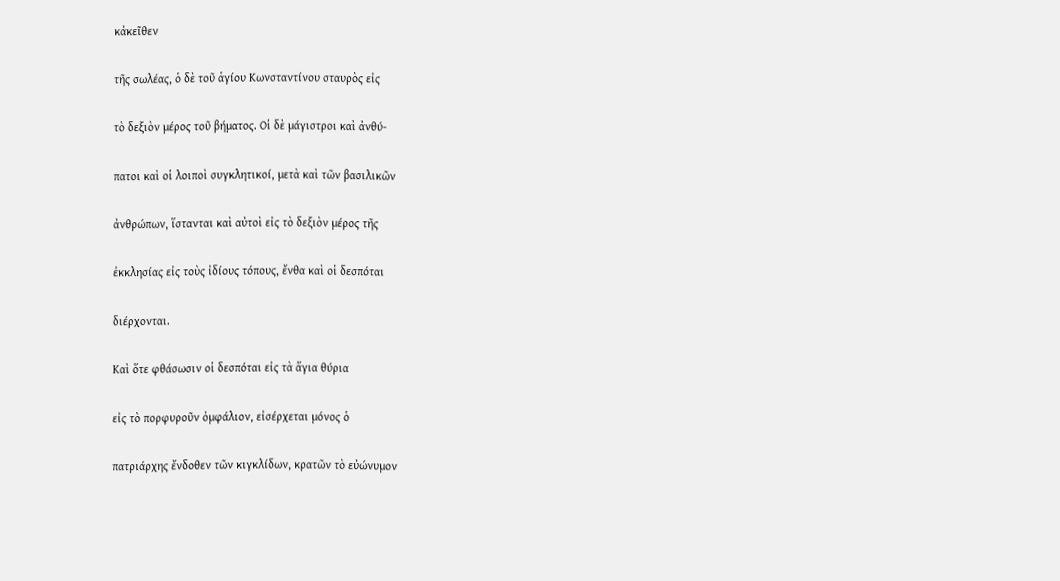κἀκεῖθεν

τῆς σωλέας, ὁ δὲ τοῦ ἁγίου Κωνσταντίνου σταυρὸς εἰς

τὸ δεξιὸν μέρος τοῦ βήματος. Οἱ δὲ μάγιστροι καὶ ἀνθύ-

πατοι καὶ οἱ λοιποὶ συγκλητικοί, μετὰ καὶ τῶν βασιλικῶν

ἀνθρώπων, ἵστανται καὶ αὐτοὶ εἰς τὸ δεξιὸν μέρος τῆς

ἐκκλησίας εἰς τοὺς ἰδίους τόπους, ἔνθα καὶ οἱ δεσπόται

διέρχονται.

Καὶ ὅτε φθάσωσιν οἱ δεσπόται εἰς τὰ ἅγια θύρια

εἰς τὸ πορφυροῦν ὀμφάλιον, εἰσέρχεται μόνος ὁ

πατριάρχης ἔνδοθεν τῶν κιγκλίδων, κρατῶν τὸ εὐώνυμον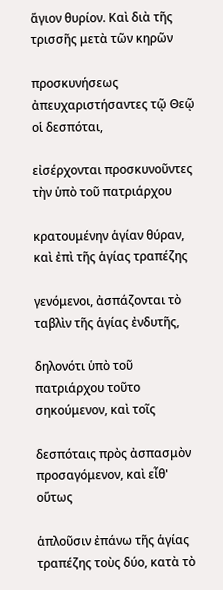ἅγιον θυρίον. Καὶ διὰ τῆς τρισσῆς μετὰ τῶν κηρῶν

προσκυνήσεως ἀπευχαριστήσαντες τῷ Θεῷ οἱ δεσπόται,

εἰσέρχονται προσκυνοῦντες τὴν ὑπὸ τοῦ πατριάρχου

κρατουμένην ἁγίαν θύραν, καὶ ἐπὶ τῆς ἁγίας τραπέζης

γενόμενοι, ἀσπάζονται τὸ ταβλὶν τῆς ἁγίας ἐνδυτῆς,

δηλονότι ὑπὸ τοῦ πατριάρχου τοῦτο σηκούμενον, καὶ τοῖς

δεσπόταις πρὸς ἀσπασμὸν προσαγόμενον, καὶ εἶθ' οὕτως

ἁπλοῦσιν ἐπάνω τῆς ἁγίας τραπέζης τοὺς δύο, κατὰ τὸ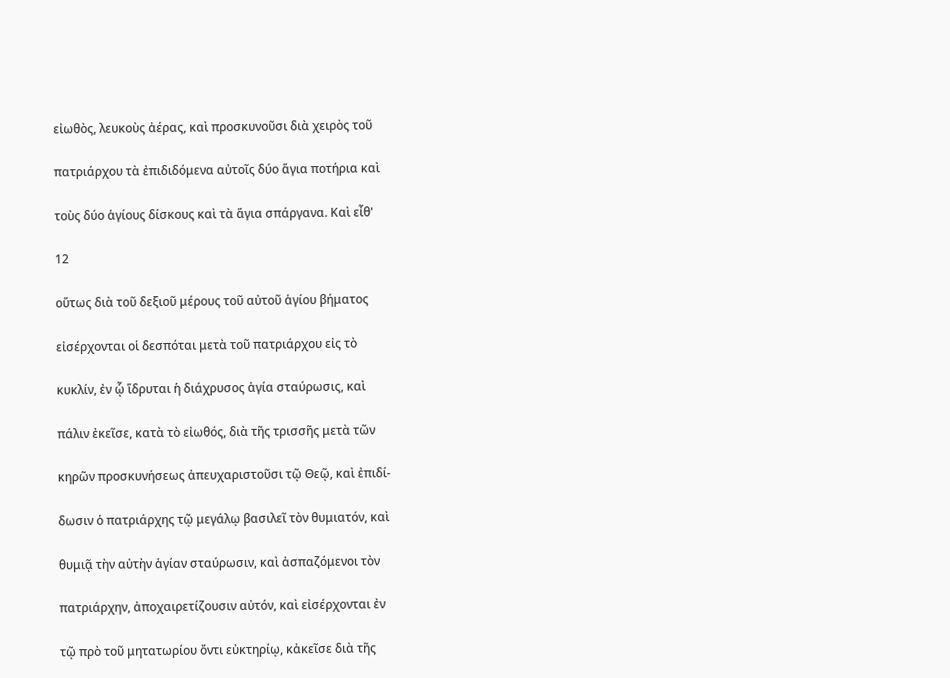εἰωθὸς, λευκοὺς ἀέρας, καὶ προσκυνοῦσι διὰ χειρὸς τοῦ

πατριάρχου τὰ ἐπιδιδόμενα αὐτοῖς δύο ἅγια ποτήρια καὶ

τοὺς δύο ἁγίους δίσκους καὶ τὰ ἅγια σπάργανα. Καὶ εἶθ'

12

οὕτως διὰ τοῦ δεξιοῦ μέρους τοῦ αὐτοῦ ἁγίου βήματος

εἰσέρχονται οἱ δεσπόται μετὰ τοῦ πατριάρχου εἰς τὸ

κυκλίν, ἐν ᾧ ἵδρυται ἡ διάχρυσος ἁγία σταύρωσις, καὶ

πάλιν ἐκεῖσε, κατὰ τὸ εἰωθός, διὰ τῆς τρισσῆς μετὰ τῶν

κηρῶν προσκυνήσεως ἀπευχαριστοῦσι τῷ Θεῷ, καὶ ἐπιδί-

δωσιν ὁ πατριάρχης τῷ μεγάλῳ βασιλεῖ τὸν θυμιατόν, καὶ

θυμιᾷ τὴν αὐτὴν ἁγίαν σταύρωσιν, καὶ ἀσπαζόμενοι τὸν

πατριάρχην, ἀποχαιρετίζουσιν αὐτόν, καὶ εἰσέρχονται ἐν

τῷ πρὸ τοῦ μητατωρίου ὄντι εὐκτηρίῳ, κἀκεῖσε διὰ τῆς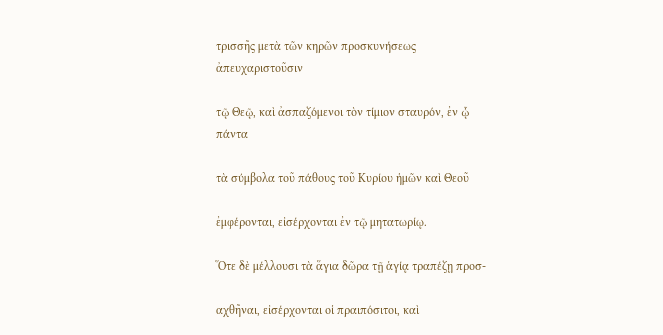τρισσῆς μετὰ τῶν κηρῶν προσκυνήσεως ἀπευχαριστοῦσιν

τῷ Θεῷ, καὶ ἀσπαζόμενοι τὸν τίμιον σταυρόν, ἐν ᾧ πάντα

τὰ σύμβολα τοῦ πάθους τοῦ Κυρίου ἡμῶν καὶ Θεοῦ

ἐμφέρονται, εἰσέρχονται ἐν τῷ μητατωρίῳ.

Ὅτε δὲ μέλλουσι τὰ ἅγια δῶρα τῇ ἁγίᾳ τραπέζῃ προσ-

αχθῆναι, εἰσέρχονται οἱ πραιπόσιτοι, καὶ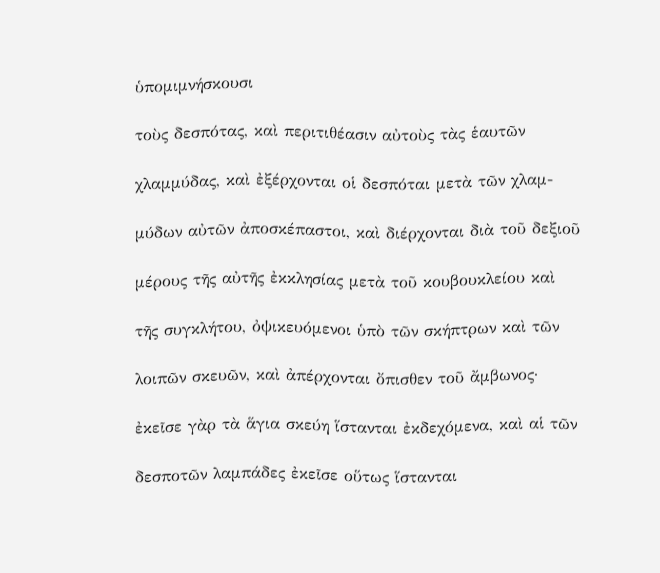ὑπομιμνήσκουσι

τοὺς δεσπότας, καὶ περιτιθέασιν αὐτοὺς τὰς ἑαυτῶν

χλαμμύδας, καὶ ἐξέρχονται οἱ δεσπόται μετὰ τῶν χλαμ-

μύδων αὐτῶν ἀποσκέπαστοι, καὶ διέρχονται διὰ τοῦ δεξιοῦ

μέρους τῆς αὐτῆς ἐκκλησίας μετὰ τοῦ κουβουκλείου καὶ

τῆς συγκλήτου, ὀψικευόμενοι ὑπὸ τῶν σκήπτρων καὶ τῶν

λοιπῶν σκευῶν, καὶ ἀπέρχονται ὄπισθεν τοῦ ἄμβωνος·

ἐκεῖσε γὰρ τὰ ἅγια σκεύη ἵστανται ἐκδεχόμενα, καὶ αἱ τῶν

δεσποτῶν λαμπάδες ἐκεῖσε οὕτως ἵστανται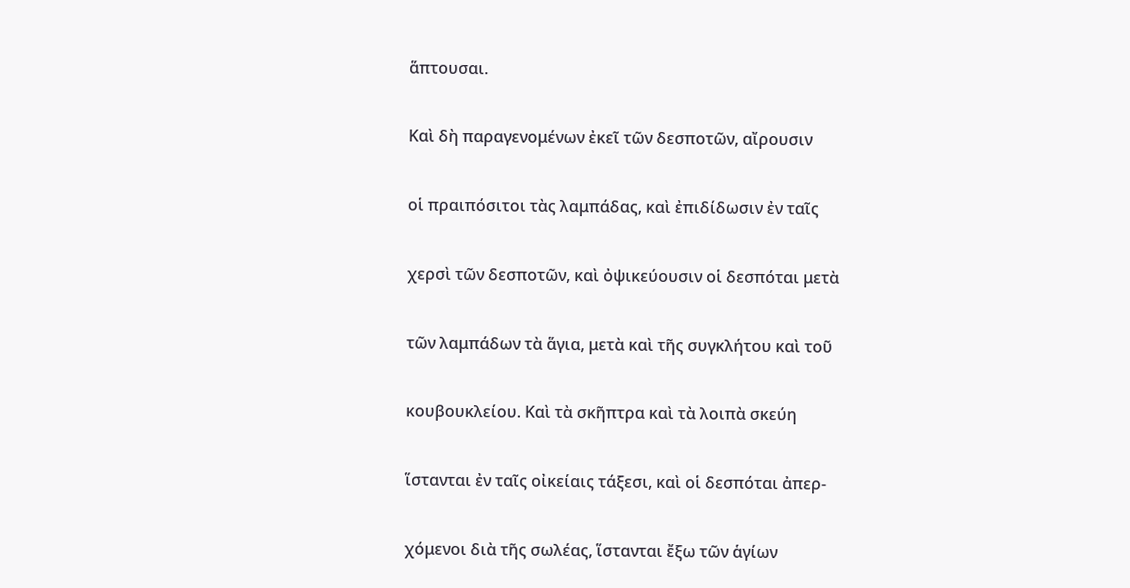ἅπτουσαι.

Καὶ δὴ παραγενομένων ἐκεῖ τῶν δεσποτῶν, αἴρουσιν

οἱ πραιπόσιτοι τὰς λαμπάδας, καὶ ἐπιδίδωσιν ἐν ταῖς

χερσὶ τῶν δεσποτῶν, καὶ ὀψικεύουσιν οἱ δεσπόται μετὰ

τῶν λαμπάδων τὰ ἅγια, μετὰ καὶ τῆς συγκλήτου καὶ τοῦ

κουβουκλείου. Καὶ τὰ σκῆπτρα καὶ τὰ λοιπὰ σκεύη

ἵστανται ἐν ταῖς οἰκείαις τάξεσι, καὶ οἱ δεσπόται ἀπερ-

χόμενοι διὰ τῆς σωλέας, ἵστανται ἔξω τῶν ἁγίων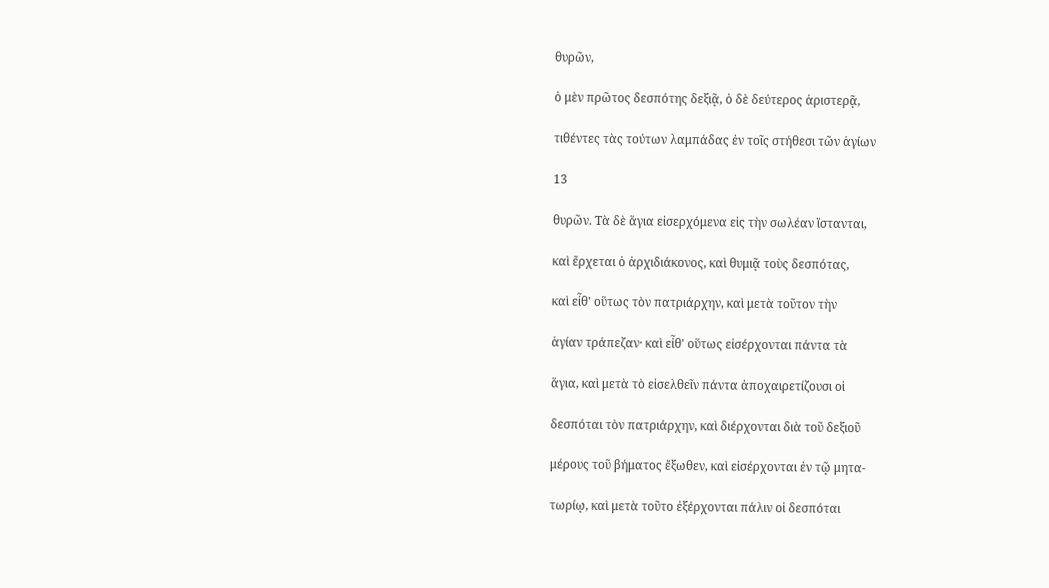θυρῶν,

ὁ μὲν πρῶτος δεσπότης δεξιᾷ, ὁ δὲ δεύτερος ἀριστερᾷ,

τιθέντες τὰς τούτων λαμπάδας ἐν τοῖς στήθεσι τῶν ἁγίων

13

θυρῶν. Τὰ δὲ ἅγια εἰσερχόμενα εἰς τὴν σωλέαν ἵστανται,

καὶ ἔρχεται ὁ ἀρχιδιάκονος, καὶ θυμιᾷ τοὺς δεσπότας,

καὶ εἶθ' οὕτως τὸν πατριάρχην, καὶ μετὰ τοῦτον τὴν

ἁγίαν τράπεζαν· καὶ εἶθ' οὕτως εἰσέρχονται πάντα τὰ

ἅγια, καὶ μετὰ τὸ εἰσελθεῖν πάντα ἀποχαιρετίζουσι οἱ

δεσπόται τὸν πατριάρχην, καὶ διέρχονται διὰ τοῦ δεξιοῦ

μέρους τοῦ βήματος ἔξωθεν, καὶ εἰσέρχονται ἐν τῷ μητα-

τωρίῳ, καὶ μετὰ τοῦτο ἐξέρχονται πάλιν οἱ δεσπόται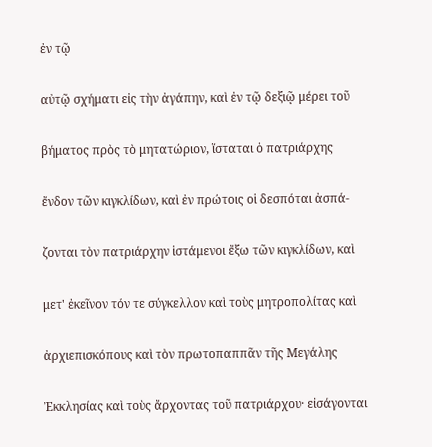ἐν τῷ

αὐτῷ σχήματι εἰς τὴν ἀγάπην, καὶ ἐν τῷ δεξιῷ μέρει τοῦ

βήματος πρὸς τὸ μητατώριον, ἵσταται ὁ πατριάρχης

ἔνδον τῶν κιγκλίδων, καὶ ἐν πρώτοις οἱ δεσπόται ἀσπά-

ζονται τὸν πατριάρχην ἱστάμενοι ἔξω τῶν κιγκλίδων, καὶ

μετ' ἐκεῖνον τόν τε σύγκελλον καὶ τοὺς μητροπολίτας καὶ

ἀρχιεπισκόπους καὶ τὸν πρωτοπαππᾶν τῆς Μεγάλης

Ἐκκλησίας καὶ τοὺς ἄρχοντας τοῦ πατριάρχου· εἰσάγονται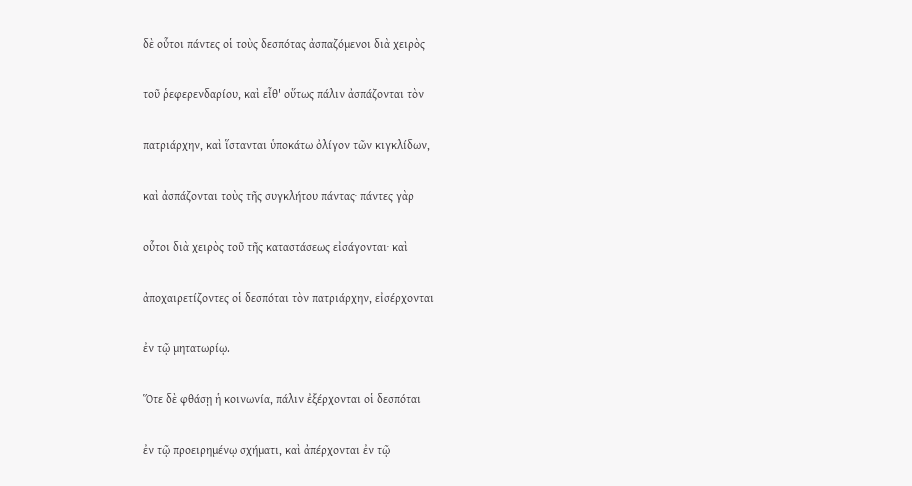δὲ οὗτοι πάντες οἱ τοὺς δεσπότας ἀσπαζόμενοι διὰ χειρὸς

τοῦ ῥεφερενδαρίου, καὶ εἶθ' οὕτως πάλιν ἀσπάζονται τὸν

πατριάρχην, καὶ ἵστανται ὑποκάτω ὀλίγον τῶν κιγκλίδων,

καὶ ἀσπάζονται τοὺς τῆς συγκλήτου πάντας· πάντες γὰρ

οὗτοι διὰ χειρὸς τοῦ τῆς καταστάσεως εἰσάγονται· καὶ

ἀποχαιρετίζοντες οἱ δεσπόται τὸν πατριάρχην, εἰσέρχονται

ἐν τῷ μητατωρίῳ.

Ὅτε δὲ φθάσῃ ἡ κοινωνία, πάλιν ἐξέρχονται οἱ δεσπόται

ἐν τῷ προειρημένῳ σχήματι, καὶ ἀπέρχονται ἐν τῷ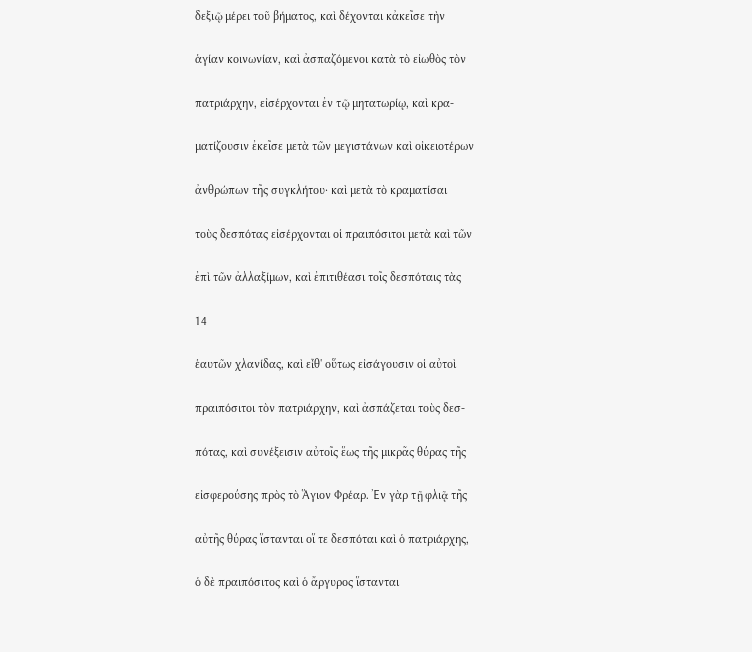δεξιῷ μέρει τοῦ βήματος, καὶ δέχονται κἀκεῖσε τὴν

ἁγίαν κοινωνίαν, καὶ ἀσπαζόμενοι κατὰ τὸ εἰωθὸς τὸν

πατριάρχην, εἰσέρχονται ἐν τῷ μητατωρίῳ, καὶ κρα-

ματίζουσιν ἐκεῖσε μετὰ τῶν μεγιστάνων καὶ οἰκειοτέρων

ἀνθρώπων τῆς συγκλήτου· καὶ μετὰ τὸ κραματίσαι

τοὺς δεσπότας εἰσέρχονται οἱ πραιπόσιτοι μετὰ καὶ τῶν

ἐπὶ τῶν ἀλλαξίμων, καὶ ἐπιτιθέασι τοῖς δεσπόταις τὰς

14

ἑαυτῶν χλανίδας, καὶ εἶθ' οὕτως εἰσάγουσιν οἱ αὐτοὶ

πραιπόσιτοι τὸν πατριάρχην, καὶ ἀσπάζεται τοὺς δεσ-

πότας, καὶ συνέξεισιν αὐτοῖς ἕως τῆς μικρᾶς θύρας τῆς

εἰσφερούσης πρὸς τὸ Ἅγιον Φρέαρ. Ἐν γὰρ τῇ φλιᾷ τῆς

αὐτῆς θύρας ἵστανται οἵ τε δεσπόται καὶ ὁ πατριάρχης,

ὁ δὲ πραιπόσιτος καὶ ὁ ἄργυρος ἵστανται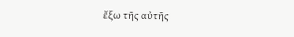ἔξω τῆς αὐτῆς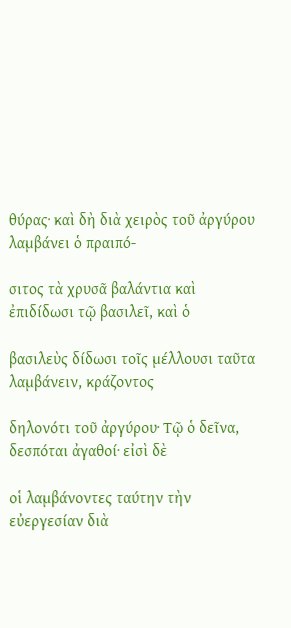θύρας· καὶ δὴ διὰ χειρὸς τοῦ ἀργύρου λαμβάνει ὁ πραιπό-

σιτος τὰ χρυσᾶ βαλάντια καὶ ἐπιδίδωσι τῷ βασιλεῖ, καὶ ὁ

βασιλεὺς δίδωσι τοῖς μέλλουσι ταῦτα λαμβάνειν, κράζοντος

δηλονότι τοῦ ἀργύρου· Τῷ ὁ δεῖνα, δεσπόται ἀγαθοί· εἰσὶ δὲ

οἱ λαμβάνοντες ταύτην τὴν εὐεργεσίαν διὰ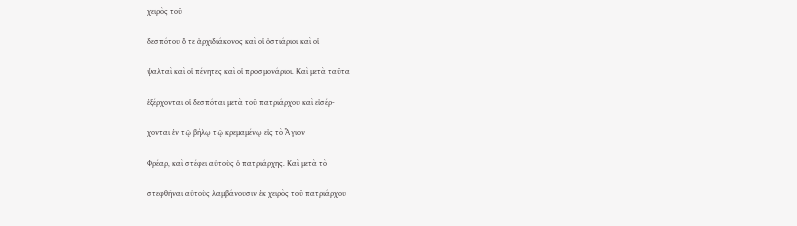χειρὸς τοῦ

δεσπότου ὅ τε ἀρχιδιάκονος καὶ οἱ ὀστιάριοι καὶ οἱ

ψαλταὶ καὶ οἱ πένητες καὶ οἱ προσμονάριοι. Καὶ μετὰ ταῦτα

ἐξέρχονται οἱ δεσπόται μετὰ τοῦ πατριάρχου καὶ εἰσέρ-

χονται ἐν τῷ βήλῳ τῷ κρεμαμένῳ εἰς τὸ Ἅγιον

Φρέαρ, καὶ στέφει αὐτοὺς ὁ πατριάρχης. Καὶ μετὰ τὸ

στεφθῆναι αὐτοὺς λαμβάνουσιν ἐκ χειρὸς τοῦ πατριάρχου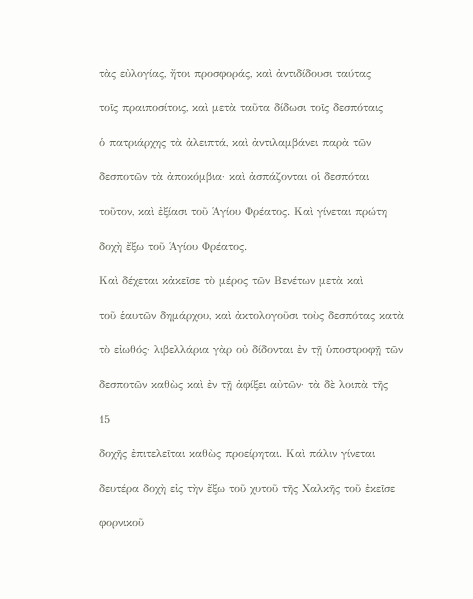τὰς εὐλογίας, ἤτοι προσφοράς, καὶ ἀντιδίδουσι ταύτας

τοῖς πραιποσίτοις, καὶ μετὰ ταῦτα δίδωσι τοῖς δεσπόταις

ὁ πατριάρχης τὰ ἀλειπτά, καὶ ἀντιλαμβάνει παρὰ τῶν

δεσποτῶν τὰ ἀποκόμβια· καὶ ἀσπάζονται οἱ δεσπόται

τοῦτον, καὶ ἐξίασι τοῦ Ἁγίου Φρέατος. Καὶ γίνεται πρώτη

δοχὴ ἔξω τοῦ Ἁγίου Φρέατος.

Καὶ δέχεται κἀκεῖσε τὸ μέρος τῶν Βενέτων μετὰ καὶ

τοῦ ἑαυτῶν δημάρχου, καὶ ἀκτολογοῦσι τοὺς δεσπότας κατὰ

τὸ εἰωθός· λιβελλάρια γὰρ οὐ δίδονται ἐν τῇ ὑποστροφῇ τῶν

δεσποτῶν καθὼς καὶ ἐν τῇ ἀφίξει αὐτῶν· τὰ δὲ λοιπὰ τῆς

15

δοχῆς ἐπιτελεῖται καθὼς προείρηται. Καὶ πάλιν γίνεται

δευτέρα δοχὴ εἰς τὴν ἔξω τοῦ χυτοῦ τῆς Χαλκῆς τοῦ ἐκεῖσε

φορνικοῦ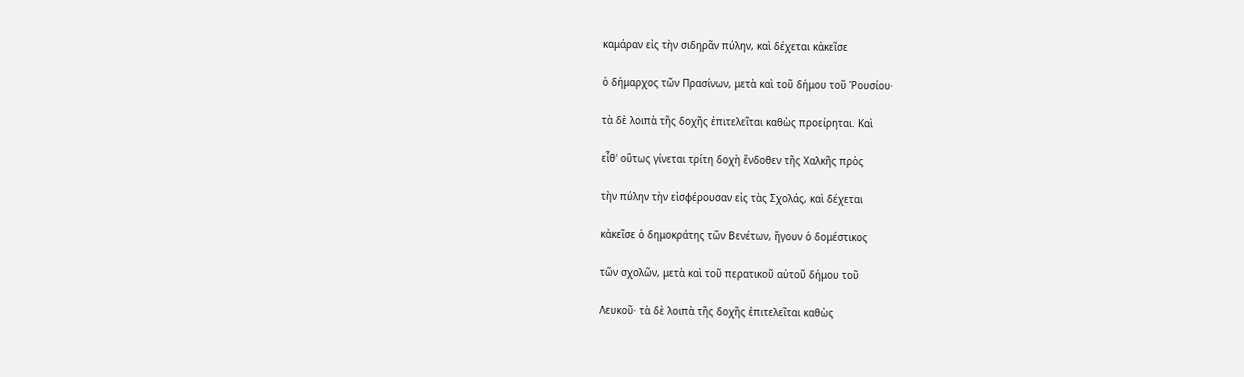καμάραν εἰς τὴν σιδηρᾶν πύλην, καὶ δέχεται κἀκεῖσε

ὁ δήμαρχος τῶν Πρασίνων, μετὰ καὶ τοῦ δήμου τοῦ Ῥουσίου·

τὰ δὲ λοιπὰ τῆς δοχῆς ἐπιτελεῖται καθὼς προείρηται. Καὶ

εἶθ' οὕτως γίνεται τρίτη δοχὴ ἔνδοθεν τῆς Χαλκῆς πρὸς

τὴν πύλην τὴν εἰσφέρουσαν εἰς τὰς Σχολάς, καὶ δέχεται

κἀκεῖσε ὁ δημοκράτης τῶν Βενέτων, ἤγουν ὁ δομέστικος

τῶν σχολῶν, μετὰ καὶ τοῦ περατικοῦ αὐτοῦ δήμου τοῦ

Λευκοῦ· τὰ δὲ λοιπὰ τῆς δοχῆς ἐπιτελεῖται καθὼς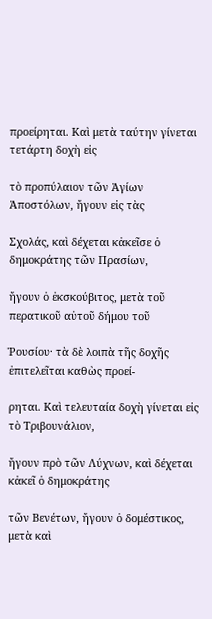προείρηται. Καὶ μετὰ ταύτην γίνεται τετάρτη δοχὴ εἰς

τὸ προπύλαιον τῶν Ἁγίων Ἀποστόλων, ἤγουν εἰς τὰς

Σχολάς, καὶ δέχεται κἀκεῖσε ὁ δημοκράτης τῶν Πρασίων,

ἤγουν ὁ ἐκσκούβιτος, μετὰ τοῦ περατικοῦ αὐτοῦ δήμου τοῦ

Ῥουσίου· τὰ δὲ λοιπὰ τῆς δοχῆς ἐπιτελεῖται καθὼς προεί-

ρηται. Καὶ τελευταία δοχὴ γίνεται εἰς τὸ Τριβουνάλιον,

ἤγουν πρὸ τῶν Λύχνων, καὶ δέχεται κἀκεῖ ὁ δημοκράτης

τῶν Βενέτων, ἤγουν ὁ δομέστικος, μετὰ καὶ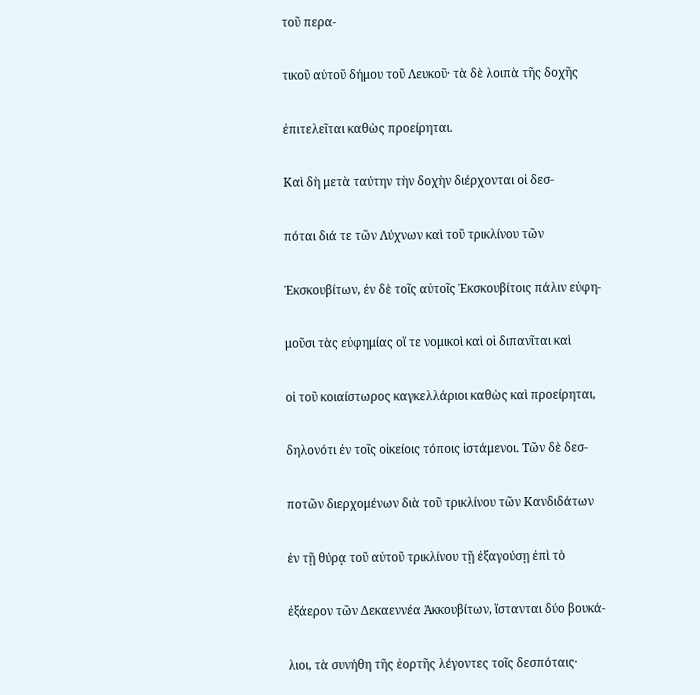τοῦ περα-

τικοῦ αὐτοῦ δήμου τοῦ Λευκοῦ· τὰ δὲ λοιπὰ τῆς δοχῆς

ἐπιτελεῖται καθὼς προείρηται.

Καὶ δὴ μετὰ ταύτην τὴν δοχὴν διέρχονται οἱ δεσ-

πόται διά τε τῶν Λύχνων καὶ τοῦ τρικλίνου τῶν

Ἐκσκουβίτων, ἐν δὲ τοῖς αὐτοῖς Ἐκσκουβίτοις πάλιν εὐφη-

μοῦσι τὰς εὐφημίας οἵ τε νομικοὶ καὶ οἱ διπανῖται καὶ

οἱ τοῦ κοιαίστωρος καγκελλάριοι καθὼς καὶ προείρηται,

δηλονότι ἐν τοῖς οἰκείοις τόποις ἱστάμενοι. Τῶν δὲ δεσ-

ποτῶν διερχομένων διὰ τοῦ τρικλίνου τῶν Κανδιδάτων

ἐν τῇ θύρᾳ τοῦ αὐτοῦ τρικλίνου τῇ ἐξαγούσῃ ἐπὶ τὸ

ἐξάερον τῶν Δεκαεννέα Ἀκκουβίτων, ἵστανται δύο βουκά-

λιοι, τὰ συνήθη τῆς ἑορτῆς λέγοντες τοῖς δεσπόταις·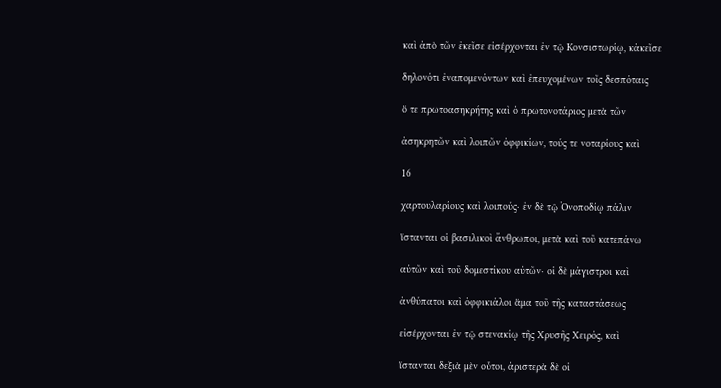καὶ ἀπὸ τῶν ἐκεῖσε εἰσέρχονται ἐν τῷ Κονσιστωρίῳ, κἀκεῖσε

δηλονότι ἐναπομενόντων καὶ ἐπευχομένων τοῖς δεσπόταις

ὅ τε πρωτοασηκρήτης καὶ ὁ πρωτονοτάριος μετὰ τῶν

ἀσηκρητῶν καὶ λοιπῶν ὀφφικίων, τούς τε νοταρίους καὶ

16

χαρτουλαρίους καὶ λοιπούς· ἐν δὲ τῷ Ὀνοποδίῳ πάλιν

ἵστανται οἱ βασιλικοὶ ἄνθρωποι, μετὰ καὶ τοῦ κατεπάνω

αὐτῶν καὶ τοῦ δομεστίκου αὐτῶν· οἱ δὲ μάγιστροι καὶ

ἀνθύπατοι καὶ ὀφφικιάλοι ἅμα τοῦ τῆς καταστάσεως

εἰσέρχονται ἐν τῷ στενακίῳ τῆς Χρυσῆς Χειρός, καὶ

ἵστανται δεξιὰ μὲν οὗτοι, ἀριστερὰ δὲ οἱ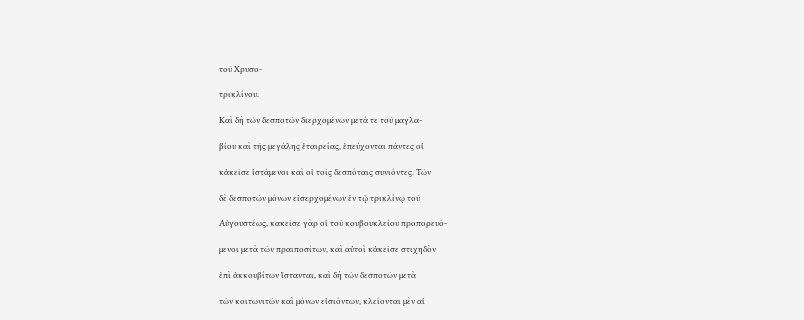τοῦ Χρυσο-

τρικλίνου.

Καὶ δὴ τῶν δεσποτῶν διερχομένων μετά τε τοῦ μαγλα-

βίου καὶ τῆς μεγάλης ἑταιρείας, ἐπεύχονται πάντες οἱ

κἀκεῖσε ἱστάμενοι καὶ οἱ τοῖς δεσπόταις συνιόντες. Τῶν

δὲ δεσποτῶν μόνων εἰσερχομένων ἐν τῷ τρικλίνῳ τοῦ

Αὐγουστέως, κακεῖσε γὰρ οἱ τοῦ κουβουκλείου προπορευό-

μενοι μετὰ τῶν πραιποσίτων, καὶ αὐτοὶ κἀκεῖσε στιχηδὸν

ἐπὶ ἀκκουβίτων ἵστανται, καὶ δὴ τῶν δεσποτῶν μετὰ

τῶν κοιτωνιτῶν καὶ μόνων εἰσιόντων, κλείονται μὲν αἱ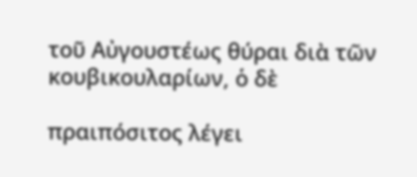τοῦ Αὐγουστέως θύραι διὰ τῶν κουβικουλαρίων, ὁ δὲ

πραιπόσιτος λέγει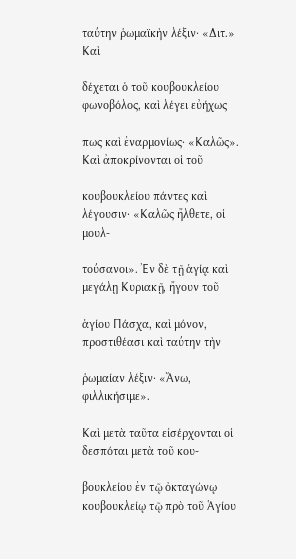ταύτην ῥωμαϊκὴν λέξιν· «Διτ.» Καὶ

δέχεται ὁ τοῦ κουβουκλείου φωνοβόλος, καὶ λέγει εὐήχως

πως καὶ ἐναρμονίως· «Καλῶς». Καὶ ἀποκρίνονται οἱ τοῦ

κουβουκλείου πάντες καὶ λέγουσιν· «Καλῶς ἤλθετε, οἱ μουλ-

τούσανοι». Ἐν δὲ τῇ ἁγίᾳ καὶ μεγάλῃ Κυριακῇ, ἤγουν τοῦ

ἁγίου Πάσχα, καὶ μόνον, προστιθέασι καὶ ταύτην τὴν

ῥωμαίαν λέξιν· «Ἄνω, φιλλικήσιμε».

Καὶ μετὰ ταῦτα εἰσέρχονται οἱ δεσπόται μετὰ τοῦ κου-

βουκλείου ἐν τῷ ὀκταγώνῳ κουβουκλείῳ τῷ πρὸ τοῦ Ἁγίου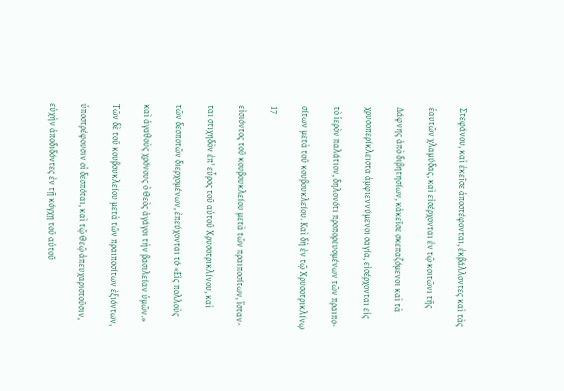Στεφάνου, καὶ ἐκεῖσε ἀποστέφονται, ἐκβάλλοντες καὶ τὰς

ἑαυτῶν χλαμύδας, καὶ εἰσέρχονται ἐν τῷ κοιτῶνι τῆς

Δάφνης ἀπὸ διβητησίων, κἀκεῖσε σκεπαζόμενοι καὶ τὰ

χρυσοπερίκλειστα ἀμφιεννύμενοι σαγία, εἰσέρχονται εἰς

τὸ ἱερὸν παλάτιον, δηλονότι προπορευομένων τῶν πραιπο-

σίτων μετὰ τοῦ κουβουκλείου. Καὶ δὴ ἐν τῷ Χρυσοτρικλίνῳ

17

εἰσιόντος τοῦ κουβουκλείου μετὰ τῶν πραιποσίτων, ἵσταν-

ται στιχηδὸν ἐπ' εὖρος τοῦ αὐτοῦ Χρυσοτρικλίνου, καὶ

τῶν δεσποτῶν διερχομένων, ἐπεύχονται τό· «Εἰς πολλοὺς

καὶ ἀγαθοὺς χρόνους ὁ Θεὸς ἀγάγοι τὴν βασιλείαν ὑμῶν.»

Τῶν δὲ τοῦ κουβουκλείου μετὰ τῶν πραιποσίτων ἐξιόντων,

ὑποστρέφουσιν οἱ δεσπόται, καὶ τῷ Θεῷ ἀπευχαριστοῦσιν,

εὐχὴν ἀποδιδόντες ἐν τῇ κόγχῃ τοῦ αὐτοῦ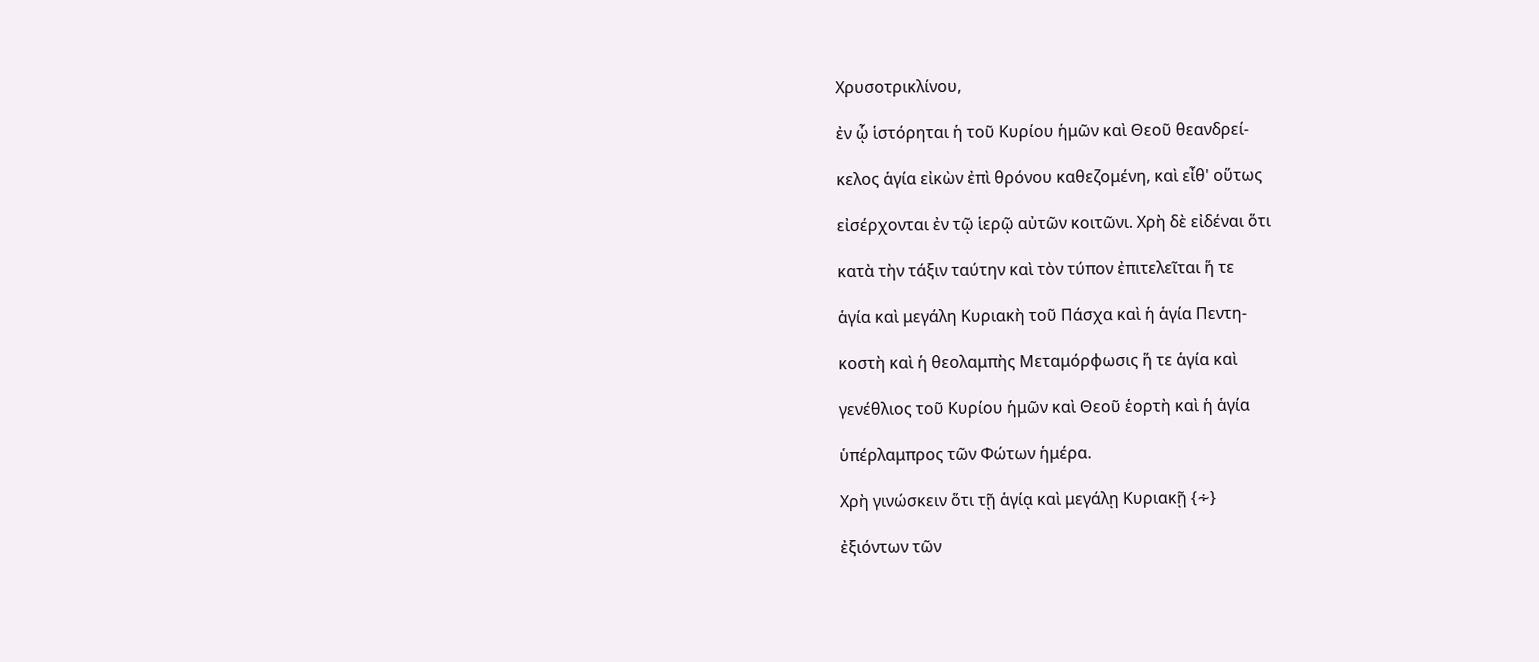Χρυσοτρικλίνου,

ἐν ᾧ ἱστόρηται ἡ τοῦ Κυρίου ἡμῶν καὶ Θεοῦ θεανδρεί-

κελος ἁγία εἰκὼν ἐπὶ θρόνου καθεζομένη, καὶ εἶθ' οὕτως

εἰσέρχονται ἐν τῷ ἱερῷ αὐτῶν κοιτῶνι. Χρὴ δὲ εἰδέναι ὅτι

κατὰ τὴν τάξιν ταύτην καὶ τὸν τύπον ἐπιτελεῖται ἥ τε

ἁγία καὶ μεγάλη Κυριακὴ τοῦ Πάσχα καὶ ἡ ἁγία Πεντη-

κοστὴ καὶ ἡ θεολαμπὴς Μεταμόρφωσις ἥ τε ἁγία καὶ

γενέθλιος τοῦ Κυρίου ἡμῶν καὶ Θεοῦ ἑορτὴ καὶ ἡ ἁγία

ὑπέρλαμπρος τῶν Φώτων ἡμέρα.

Χρὴ γινώσκειν ὅτι τῇ ἁγίᾳ καὶ μεγάλῃ Κυριακῇ {∻}

ἐξιόντων τῶν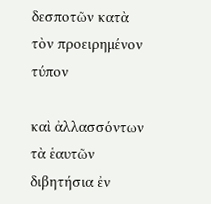δεσποτῶν κατὰ τὸν προειρημένον τύπον

καὶ ἀλλασσόντων τὰ ἑαυτῶν διβητήσια ἐν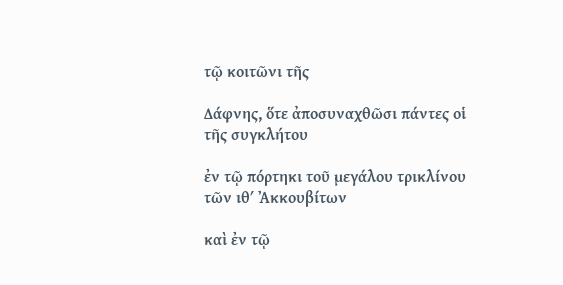τῷ κοιτῶνι τῆς

Δάφνης, ὅτε ἀποσυναχθῶσι πάντες οἱ τῆς συγκλήτου

ἐν τῷ πόρτηκι τοῦ μεγάλου τρικλίνου τῶν ιθʹ Ἀκκουβίτων

καὶ ἐν τῷ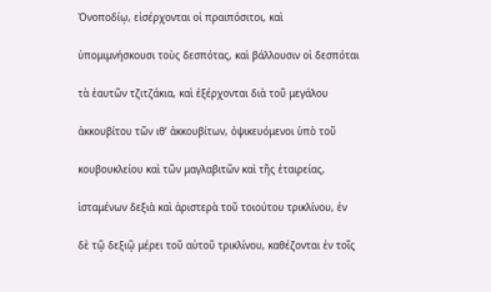Ὀνοποδίῳ, εἰσέρχονται οἱ πραιπόσιτοι, καὶ

ὑπομιμνήσκουσι τοὺς δεσπότας, καὶ βάλλουσιν οἱ δεσπόται

τὰ ἑαυτῶν τζιτζάκια, καὶ ἐξέρχονται διὰ τοῦ μεγάλου

ἀκκουβίτου τῶν ιθʹ ἀκκουβίτων, ὀψικευόμενοι ὑπὸ τοῦ

κουβουκλείου καὶ τῶν μαγλαβιτῶν καὶ τῆς ἑταιρείας,

ἱσταμένων δεξιὰ καὶ ἀριστερὰ τοῦ τοιούτου τρικλίνου, ἐν

δὲ τῷ δεξιῷ μέρει τοῦ αὐτοῦ τρικλίνου, καθέζονται ἐν τοῖς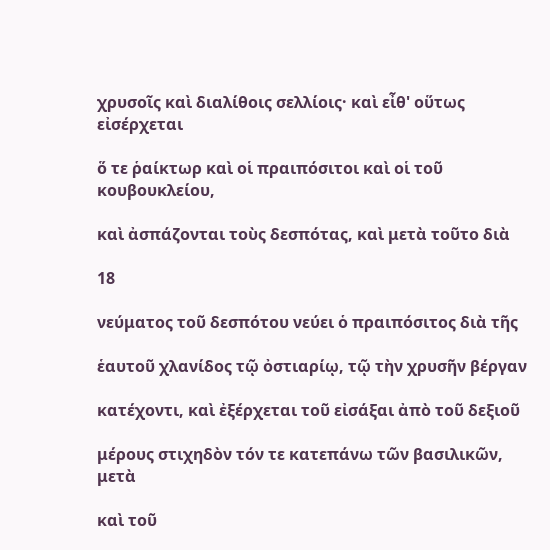χρυσοῖς καὶ διαλίθοις σελλίοις· καὶ εἶθ' οὕτως εἰσέρχεται

ὅ τε ῥαίκτωρ καὶ οἱ πραιπόσιτοι καὶ οἱ τοῦ κουβουκλείου,

καὶ ἀσπάζονται τοὺς δεσπότας, καὶ μετὰ τοῦτο διὰ

18

νεύματος τοῦ δεσπότου νεύει ὁ πραιπόσιτος διὰ τῆς

ἑαυτοῦ χλανίδος τῷ ὀστιαρίῳ, τῷ τὴν χρυσῆν βέργαν

κατέχοντι, καὶ ἐξέρχεται τοῦ εἰσάξαι ἀπὸ τοῦ δεξιοῦ

μέρους στιχηδὸν τόν τε κατεπάνω τῶν βασιλικῶν, μετὰ

καὶ τοῦ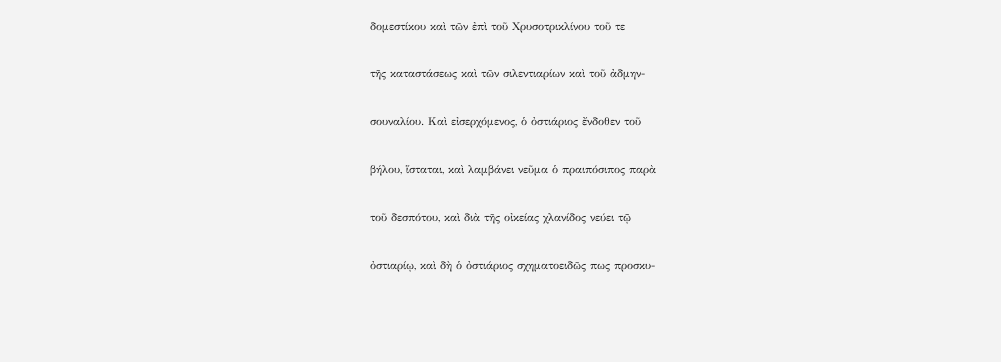δομεστίκου καὶ τῶν ἐπὶ τοῦ Χρυσοτρικλίνου τοῦ τε

τῆς καταστάσεως καὶ τῶν σιλεντιαρίων καὶ τοῦ ἀδμην-

σουναλίου. Καὶ εἰσερχόμενος, ὁ ὀστιάριος ἔνδοθεν τοῦ

βήλου, ἵσταται, καὶ λαμβάνει νεῦμα ὁ πραιπόσιπος παρὰ

τοῦ δεσπότου, καὶ διὰ τῆς οἰκείας χλανίδος νεύει τῷ

ὀστιαρίῳ, καὶ δὴ ὁ ὀστιάριος σχηματοειδῶς πως προσκυ-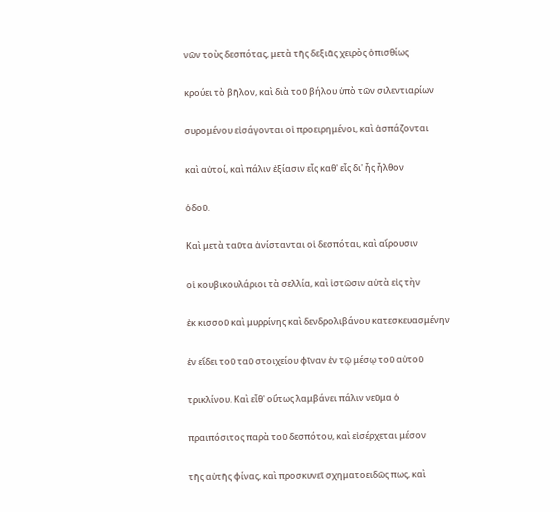νῶν τοὺς δεσπότας, μετὰ τῆς δεξιᾶς χειρὸς ὀπισθίως

κρούει τὸ βῆλον, καὶ διὰ τοῦ βήλου ὑπὸ τῶν σιλεντιαρίων

συρομένου εἰσάγονται οἱ προειρημένοι, καὶ ἀσπάζονται

καὶ αὐτοί, καὶ πάλιν ἐξίασιν εἷς καθ' εἷς δι' ἧς ἦλθον

ὁδοῦ.

Καὶ μετὰ ταῦτα ἀνίστανται οἱ δεσπόται, καὶ αἴρουσιν

οἱ κουβικουλάριοι τὰ σελλία, καὶ ἱστῶσιν αὐτὰ εἰς τὴν

ἐκ κισσοῦ καὶ μυρρίνης καὶ δενδρολιβάνου κατεσκευασμένην

ἐν εἴδει τοῦ ταῦ στοιχείου φῖναν ἐν τῷ μέσῳ τοῦ αὐτοῦ

τρικλίνου. Καὶ εἶθ' οὕτως λαμβάνει πάλιν νεῦμα ὁ

πραιπόσιτος παρὰ τοῦ δεσπότου, καὶ εἰσέρχεται μέσον

τῆς αὐτῆς φίνας, καὶ προσκυνεῖ σχηματοειδῶς πως, καὶ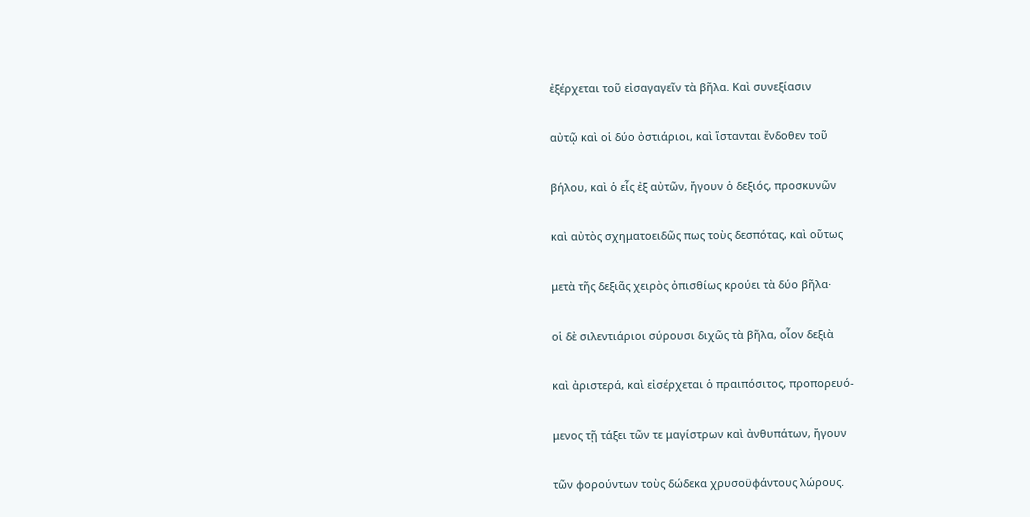ἐξέρχεται τοῦ εἰσαγαγεῖν τὰ βῆλα. Καὶ συνεξίασιν

αὐτῷ καὶ οἱ δύο ὀστιάριοι, καὶ ἵστανται ἔνδοθεν τοῦ

βήλου, καὶ ὁ εἷς ἐξ αὐτῶν, ἤγουν ὁ δεξιός, προσκυνῶν

καὶ αὐτὸς σχηματοειδῶς πως τοὺς δεσπότας, καὶ οὕτως

μετὰ τῆς δεξιᾶς χειρὸς ὀπισθίως κρούει τὰ δύο βῆλα·

οἱ δὲ σιλεντιάριοι σύρουσι διχῶς τὰ βῆλα, οἷον δεξιὰ

καὶ ἀριστερά, καὶ εἰσέρχεται ὁ πραιπόσιτος, προπορευό-

μενος τῇ τάξει τῶν τε μαγίστρων καὶ ἀνθυπάτων, ἤγουν

τῶν φορούντων τοὺς δώδεκα χρυσοϋφάντους λώρους.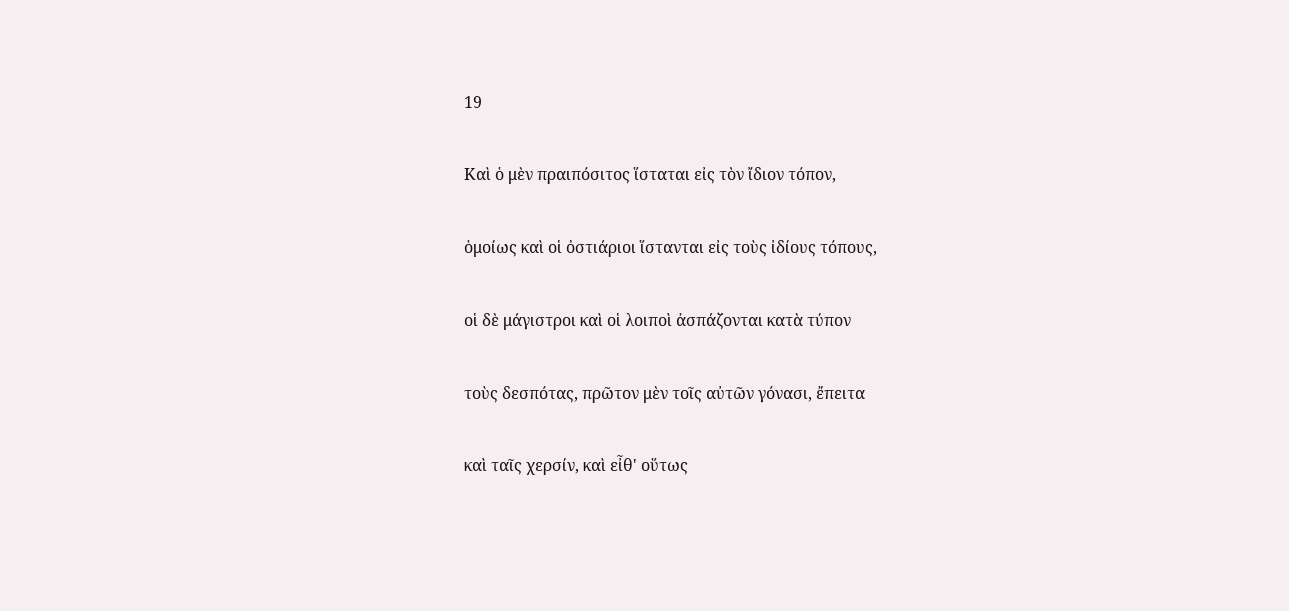19

Καὶ ὁ μὲν πραιπόσιτος ἵσταται εἰς τὸν ἴδιον τόπον,

ὁμοίως καὶ οἱ ὀστιάριοι ἵστανται εἰς τοὺς ἰδίους τόπους,

οἱ δὲ μάγιστροι καὶ οἱ λοιποὶ ἀσπάζονται κατὰ τύπον

τοὺς δεσπότας, πρῶτον μὲν τοῖς αὐτῶν γόνασι, ἔπειτα

καὶ ταῖς χερσίν, καὶ εἶθ' οὕτως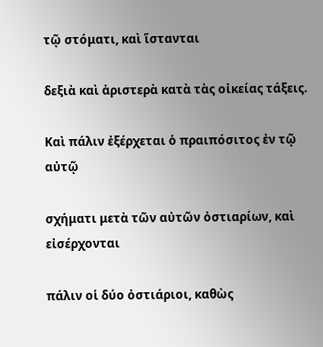τῷ στόματι, καὶ ἵστανται

δεξιὰ καὶ ἀριστερὰ κατὰ τὰς οἰκείας τάξεις.

Καὶ πάλιν ἐξέρχεται ὁ πραιπόσιτος ἐν τῷ αὐτῷ

σχήματι μετὰ τῶν αὐτῶν ὀστιαρίων, καὶ εἰσέρχονται

πάλιν οἱ δύο ὀστιάριοι, καθὼς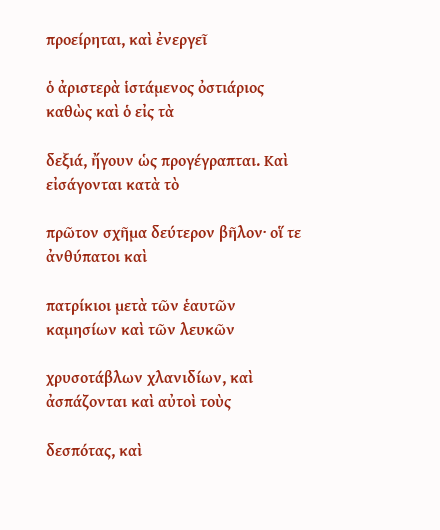προείρηται, καὶ ἐνεργεῖ

ὁ ἀριστερὰ ἱστάμενος ὀστιάριος καθὼς καὶ ὁ εἰς τὰ

δεξιά, ἤγουν ὡς προγέγραπται. Καὶ εἰσάγονται κατὰ τὸ

πρῶτον σχῆμα δεύτερον βῆλον· οἵ τε ἀνθύπατοι καὶ

πατρίκιοι μετὰ τῶν ἑαυτῶν καμησίων καὶ τῶν λευκῶν

χρυσοτάβλων χλανιδίων, καὶ ἀσπάζονται καὶ αὐτοὶ τοὺς

δεσπότας, καὶ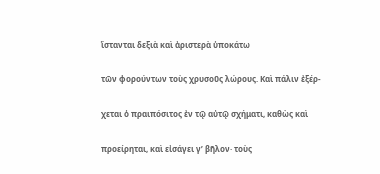ἵστανται δεξιὰ καὶ ἀριστερὰ ὑποκάτω

τῶν φορούντων τοὺς χρυσοῦς λώρους. Καὶ πάλιν ἐξέρ-

χεται ὁ πραιπόσιτος ἐν τῷ αὐτῷ σχήματι, καθὼς καὶ

προείρηται, καὶ εἰσάγει γʹ βῆλον· τοὺς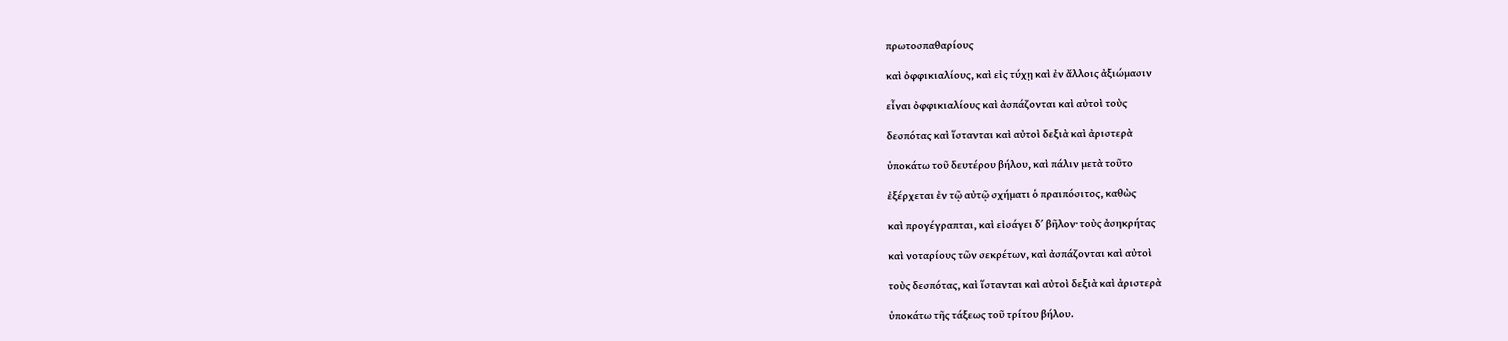πρωτοσπαθαρίους

καὶ ὀφφικιαλίους, καὶ εἰς τύχῃ καὶ ἐν ἄλλοις ἀξιώμασιν

εἶναι ὀφφικιαλίους καὶ ἀσπάζονται καὶ αὐτοὶ τοὺς

δεσπότας καὶ ἵστανται καὶ αὐτοὶ δεξιὰ καὶ ἀριστερὰ

ὑποκάτω τοῦ δευτέρου βήλου, καὶ πάλιν μετὰ τοῦτο

ἐξέρχεται ἐν τῷ αὐτῷ σχήματι ὁ πραιπόσιτος, καθὼς

καὶ προγέγραπται, καὶ εἰσάγει δʹ βῆλον· τοὺς ἀσηκρήτας

καὶ νοταρίους τῶν σεκρέτων, καὶ ἀσπάζονται καὶ αὐτοὶ

τοὺς δεσπότας, καὶ ἵστανται καὶ αὐτοὶ δεξιὰ καὶ ἀριστερὰ

ὑποκάτω τῆς τάξεως τοῦ τρίτου βήλου.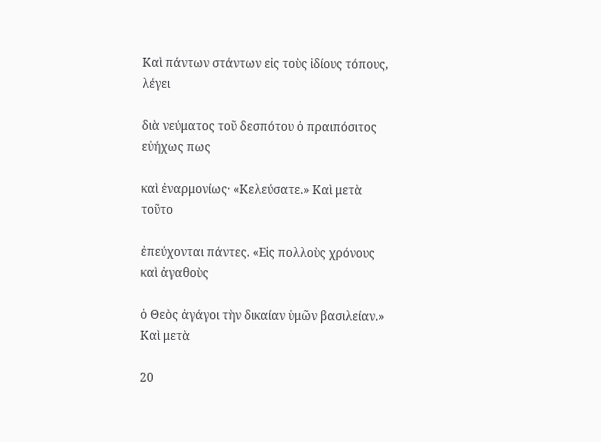Καὶ πάντων στάντων εἰς τοὺς ἰδίους τόπους, λέγει

διὰ νεύματος τοῦ δεσπότου ὁ πραιπόσιτος εὐήχως πως

καὶ ἐναρμονίως· «Κελεύσατε.» Καὶ μετὰ τοῦτο

ἐπεύχονται πάντες. «Εἰς πολλοὺς χρόνους καὶ ἀγαθοὺς

ὁ Θεὸς ἀγάγοι τὴν δικαίαν ὑμῶν βασιλείαν.» Καὶ μετὰ

20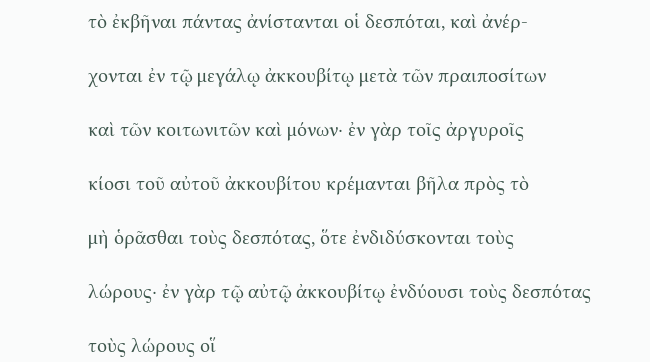τὸ ἐκβῆναι πάντας ἀνίστανται οἱ δεσπόται, καὶ ἀνέρ-

χονται ἐν τῷ μεγάλῳ ἀκκουβίτῳ μετὰ τῶν πραιποσίτων

καὶ τῶν κοιτωνιτῶν καὶ μόνων· ἐν γὰρ τοῖς ἀργυροῖς

κίοσι τοῦ αὐτοῦ ἀκκουβίτου κρέμανται βῆλα πρὸς τὸ

μὴ ὁρᾶσθαι τοὺς δεσπότας, ὅτε ἐνδιδύσκονται τοὺς

λώρους· ἐν γὰρ τῷ αὐτῷ ἀκκουβίτῳ ἐνδύουσι τοὺς δεσπότας

τοὺς λώρους οἵ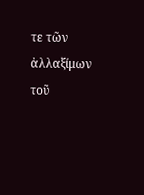τε τῶν ἀλλαξίμων τοῦ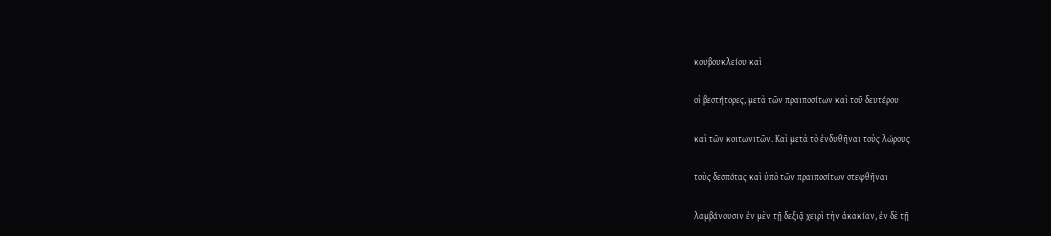κουβουκλείου καὶ

οἱ βεστήτορες, μετὰ τῶν πραιποσίτων καὶ τοῦ δευτέρου

καὶ τῶν κοιτωνιτῶν. Καὶ μετὰ τὸ ἐνδυθῆναι τοὺς λώρους

τοὺς δεσπότας καὶ ὑπὸ τῶν πραιποσίτων στεφθῆναι

λαμβάνουσιν ἐν μὲν τῇ δεξιᾷ χειρὶ τὴν ἀκακίαν, ἐν δὲ τῇ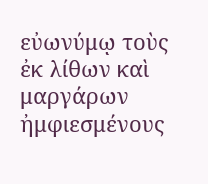εὐωνύμῳ τοὺς ἐκ λίθων καὶ μαργάρων ἠμφιεσμένους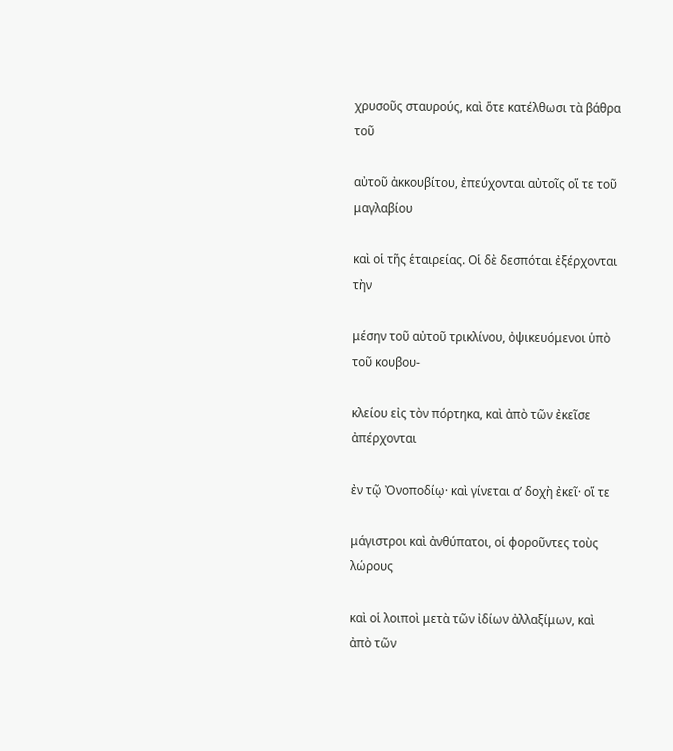χρυσοῦς σταυρούς, καὶ ὅτε κατέλθωσι τὰ βάθρα τοῦ

αὐτοῦ ἀκκουβίτου, ἐπεύχονται αὐτοῖς οἵ τε τοῦ μαγλαβίου

καὶ οἱ τῆς ἑταιρείας. Οἱ δὲ δεσπόται ἐξέρχονται τὴν

μέσην τοῦ αὐτοῦ τρικλίνου, ὀψικευόμενοι ὑπὸ τοῦ κουβου-

κλείου εἰς τὸν πόρτηκα, καὶ ἀπὸ τῶν ἐκεῖσε ἀπέρχονται

ἐν τῷ Ὀνοποδίῳ· καὶ γίνεται αʹ δοχὴ ἐκεῖ· οἵ τε

μάγιστροι καὶ ἀνθύπατοι, οἱ φοροῦντες τοὺς λώρους

καὶ οἱ λοιποὶ μετὰ τῶν ἰδίων ἀλλαξίμων, καὶ ἀπὸ τῶν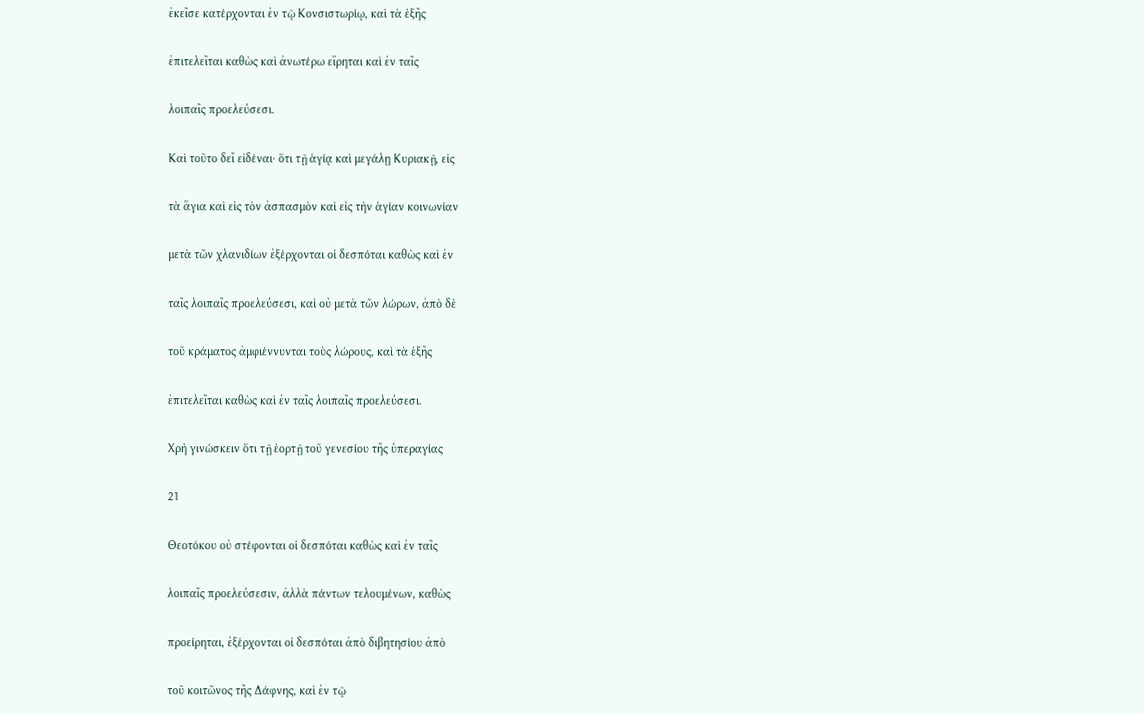ἐκεῖσε κατέρχονται ἐν τῷ Κονσιστωρίῳ, καὶ τὰ ἑξῆς

ἐπιτελεῖται καθὼς καὶ ἀνωτέρω εἴρηται καὶ ἐν ταῖς

λοιπαῖς προελεύσεσι.

Καὶ τοῦτο δεῖ εἰδέναι· ὅτι τῇ ἁγίᾳ καὶ μεγάλῃ Κυριακῇ, εἰς

τὰ ἅγια καὶ εἰς τὸν ἀσπασμὸν καὶ εἰς τὴν ἁγίαν κοινωνίαν

μετὰ τῶν χλανιδίων ἐξέρχονται οἱ δεσπόται καθὼς καὶ ἐν

ταῖς λοιπαῖς προελεύσεσι, καὶ οὐ μετὰ τῶν λώρων, ἀπὸ δὲ

τοῦ κράματος ἀμφιέννυνται τοὺς λώρους, καὶ τὰ ἑξῆς

ἐπιτελεῖται καθὼς καὶ ἐν ταῖς λοιπαῖς προελεύσεσι.

Χρὴ γινώσκειν ὅτι τῇ ἑορτῇ τοῦ γενεσίου τῆς ὑπεραγίας

21

Θεοτόκου οὐ στέφονται οἱ δεσπόται καθὼς καὶ ἐν ταῖς

λοιπαῖς προελεύσεσιν, ἀλλὰ πάντων τελουμένων, καθὼς

προείρηται, ἐξέρχονται οἱ δεσπόται ἀπὸ διβητησίου ἀπὸ

τοῦ κοιτῶνος τῆς Δάφνης, καὶ ἐν τῷ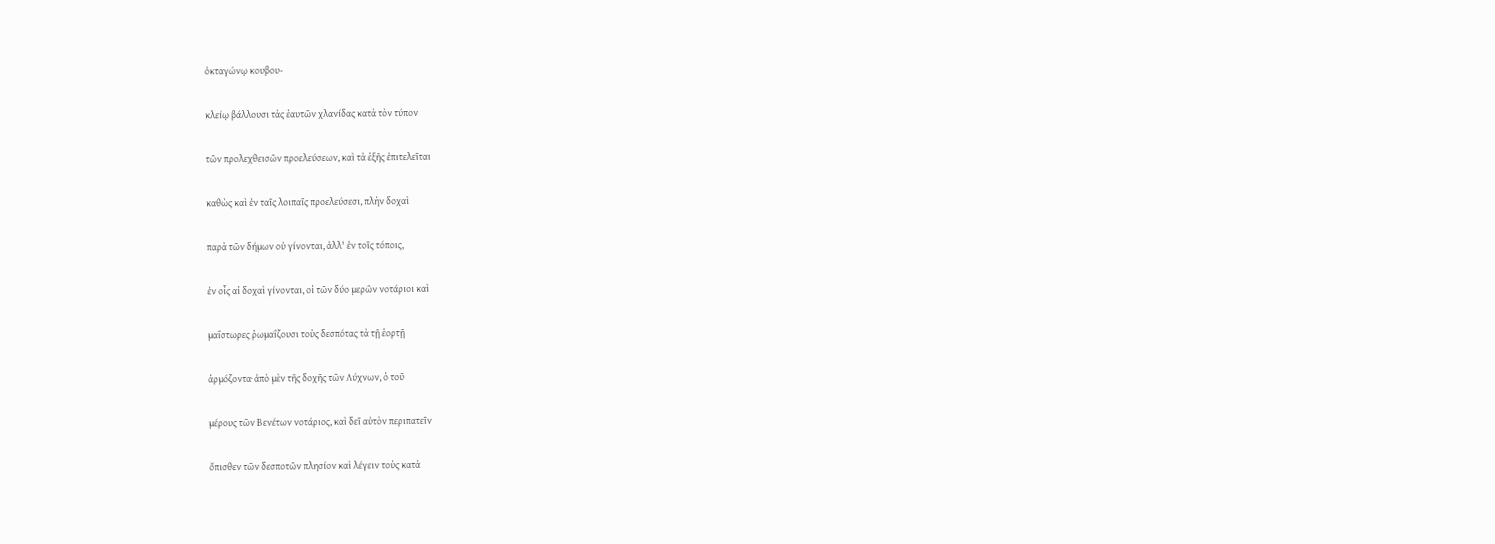ὀκταγώνῳ κουβου-

κλείῳ βάλλουσι τὰς ἑαυτῶν χλανίδας κατὰ τὸν τύπον

τῶν προλεχθεισῶν προελεύσεων, καὶ τὰ ἑξῆς ἐπιτελεῖται

καθὼς καὶ ἐν ταῖς λοιπαῖς προελεύσεσι, πλὴν δοχαὶ

παρὰ τῶν δήμων οὐ γίνονται, ἀλλ' ἐν τοῖς τόποις,

ἐν οἷς αἱ δοχαὶ γίνονται, οἱ τῶν δύο μερῶν νοτάριοι καὶ

μαΐστωρες ῥωμαΐζουσι τοὺς δεσπότας τὰ τῇ ἑορτῇ

ἁρμόζοντα· ἀπὸ μὲν τῆς δοχῆς τῶν Λύχνων, ὁ τοῦ

μέρους τῶν Βενέτων νοτάριος, καὶ δεῖ αὐτὸν περιπατεῖν

ὄπισθεν τῶν δεσποτῶν πλησίον καὶ λέγειν τοὺς κατὰ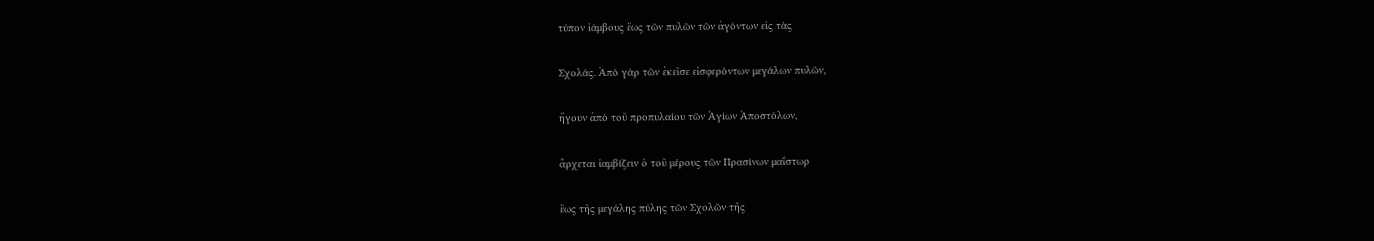τύπον ἰάμβους ἕως τῶν πυλῶν τῶν ἀγόντων εἰς τὰς

Σχολάς. Ἀπὸ γὰρ τῶν ἐκεῖσε εἰσφερόντων μεγάλων πυλῶν,

ἤγουν ἀπὸ τοῦ προπυλαίου τῶν Ἁγίων Ἀποστόλων,

ἄρχεται ἰαμβίζειν ὁ τοῦ μέρους τῶν Πρασίνων μαΐστωρ

ἕως τῆς μεγάλης πύλης τῶν Σχολῶν τῆς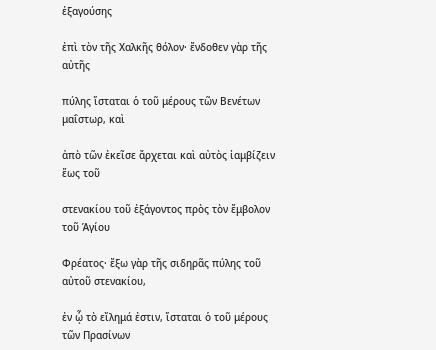ἐξαγούσης

ἐπὶ τὸν τῆς Χαλκῆς θόλον· ἔνδοθεν γὰρ τῆς αὐτῆς

πύλης ἵσταται ὁ τοῦ μέρους τῶν Βενέτων μαΐστωρ, καὶ

ἀπὸ τῶν ἐκεῖσε ἄρχεται καὶ αὐτὸς ἰαμβίζειν ἕως τοῦ

στενακίου τοῦ ἐξάγοντος πρὸς τὸν ἔμβολον τοῦ Ἁγίου

Φρέατος· ἔξω γὰρ τῆς σιδηρᾶς πύλης τοῦ αὐτοῦ στενακίου,

ἐν ᾧ τὸ εἴλημά ἐστιν, ἵσταται ὁ τοῦ μέρους τῶν Πρασίνων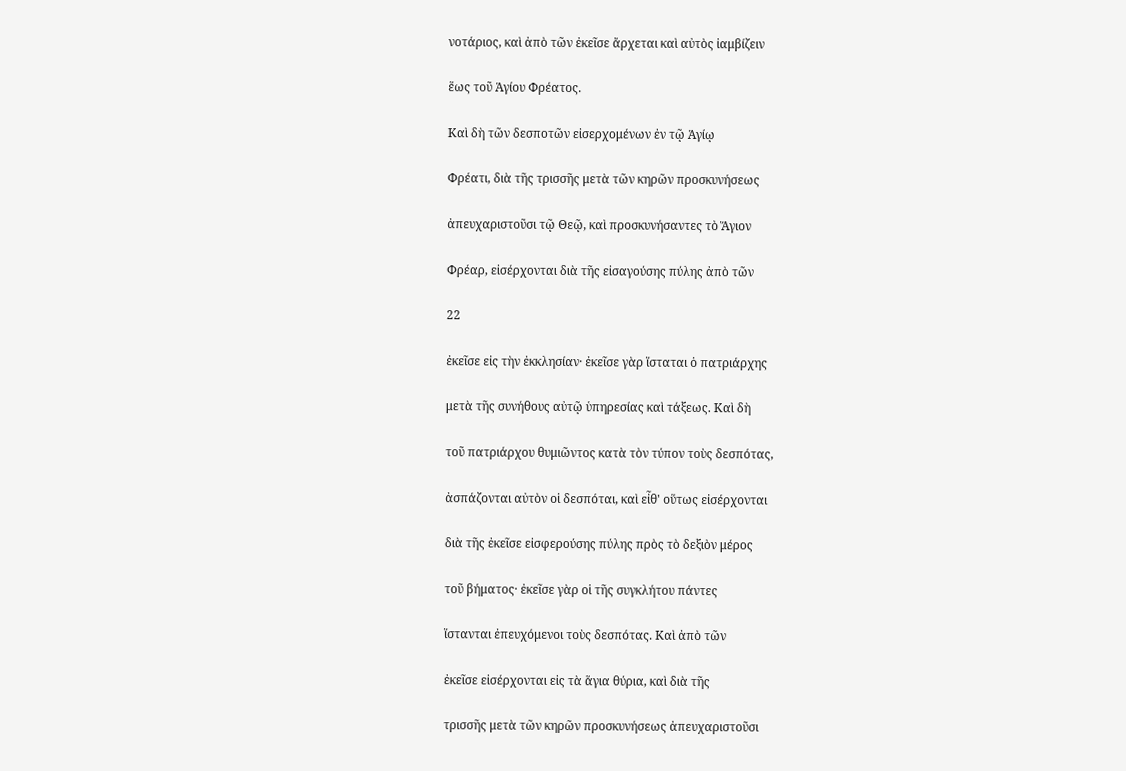νοτάριος, καὶ ἀπὸ τῶν ἐκεῖσε ἄρχεται καὶ αὐτὸς ἰαμβίζειν

ἕως τοῦ Ἁγίου Φρέατος.

Καὶ δὴ τῶν δεσποτῶν εἰσερχομένων ἐν τῷ Ἁγίῳ

Φρέατι, διὰ τῆς τρισσῆς μετὰ τῶν κηρῶν προσκυνήσεως

ἀπευχαριστοῦσι τῷ Θεῷ, καὶ προσκυνήσαντες τὸ Ἅγιον

Φρέαρ, εἰσέρχονται διὰ τῆς εἰσαγούσης πύλης ἀπὸ τῶν

22

ἐκεῖσε εἰς τὴν ἐκκλησίαν· ἐκεῖσε γὰρ ἵσταται ὁ πατριάρχης

μετὰ τῆς συνήθους αὐτῷ ὑπηρεσίας καὶ τάξεως. Καὶ δὴ

τοῦ πατριάρχου θυμιῶντος κατὰ τὸν τύπον τοὺς δεσπότας,

ἀσπάζονται αὐτὸν οἱ δεσπόται, καὶ εἶθ' οὕτως εἰσέρχονται

διὰ τῆς ἐκεῖσε εἰσφερούσης πύλης πρὸς τὸ δεξιὸν μέρος

τοῦ βήματος· ἐκεῖσε γὰρ οἱ τῆς συγκλήτου πάντες

ἵστανται ἐπευχόμενοι τοὺς δεσπότας. Καὶ ἀπὸ τῶν

ἐκεῖσε εἰσέρχονται εἰς τὰ ἅγια θύρια, καὶ διὰ τῆς

τρισσῆς μετὰ τῶν κηρῶν προσκυνήσεως ἀπευχαριστοῦσι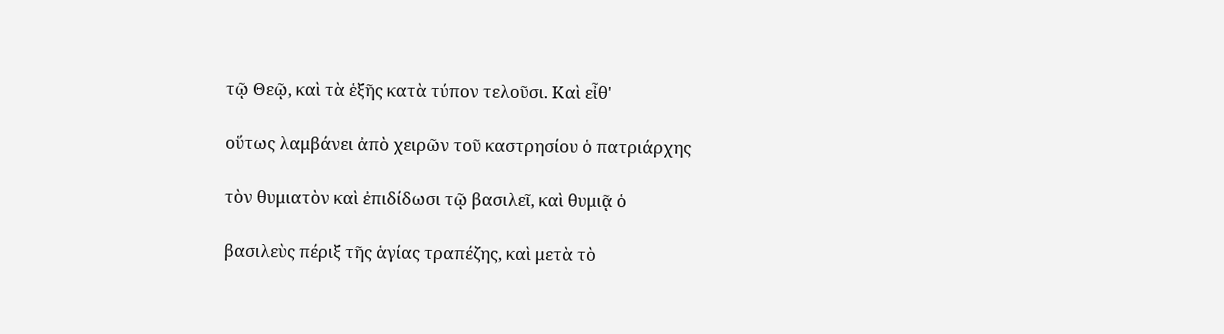τῷ Θεῷ, καὶ τὰ ἑξῆς κατὰ τύπον τελοῦσι. Καὶ εἶθ'

οὕτως λαμβάνει ἀπὸ χειρῶν τοῦ καστρησίου ὁ πατριάρχης

τὸν θυμιατὸν καὶ ἐπιδίδωσι τῷ βασιλεῖ, καὶ θυμιᾷ ὁ

βασιλεὺς πέριξ τῆς ἁγίας τραπέζης, καὶ μετὰ τὸ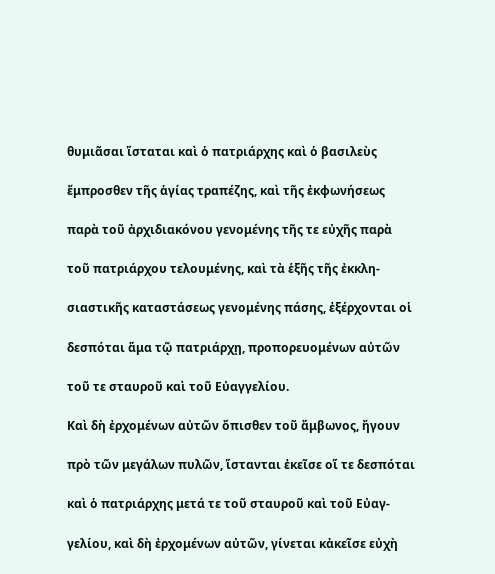θυμιᾶσαι ἵσταται καὶ ὁ πατριάρχης καὶ ὁ βασιλεὺς

ἔμπροσθεν τῆς ἁγίας τραπέζης, καὶ τῆς ἐκφωνήσεως

παρὰ τοῦ ἀρχιδιακόνου γενομένης τῆς τε εὐχῆς παρὰ

τοῦ πατριάρχου τελουμένης, καὶ τὰ ἑξῆς τῆς ἐκκλη-

σιαστικῆς καταστάσεως γενομένης πάσης, ἐξέρχονται οἱ

δεσπόται ἅμα τῷ πατριάρχῃ, προπορευομένων αὐτῶν

τοῦ τε σταυροῦ καὶ τοῦ Εὐαγγελίου.

Καὶ δὴ ἐρχομένων αὐτῶν ὄπισθεν τοῦ ἄμβωνος, ἤγουν

πρὸ τῶν μεγάλων πυλῶν, ἵστανται ἐκεῖσε οἵ τε δεσπόται

καὶ ὁ πατριάρχης μετά τε τοῦ σταυροῦ καὶ τοῦ Εὐαγ-

γελίου, καὶ δὴ ἐρχομένων αὐτῶν, γίνεται κἀκεῖσε εὐχὴ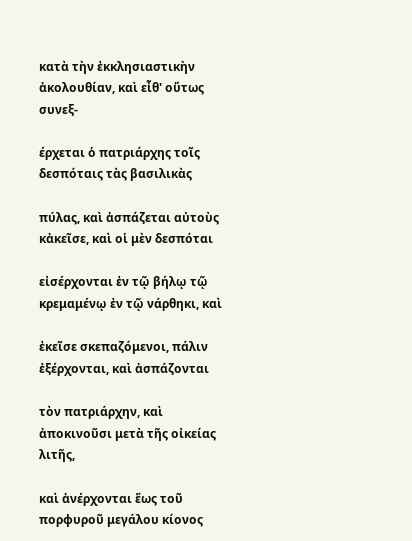κατὰ τὴν ἐκκλησιαστικὴν ἀκολουθίαν, καὶ εἶθ' οὕτως συνεξ-

έρχεται ὁ πατριάρχης τοῖς δεσπόταις τὰς βασιλικὰς

πύλας, καὶ ἀσπάζεται αὐτοὺς κἀκεῖσε, καὶ οἱ μὲν δεσπόται

εἰσέρχονται ἐν τῷ βήλῳ τῷ κρεμαμένῳ ἐν τῷ νάρθηκι, καὶ

ἐκεῖσε σκεπαζόμενοι, πάλιν ἐξέρχονται, καὶ ἀσπάζονται

τὸν πατριάρχην, καὶ ἀποκινοῦσι μετὰ τῆς οἰκείας λιτῆς,

καὶ ἀνέρχονται ἕως τοῦ πορφυροῦ μεγάλου κίονος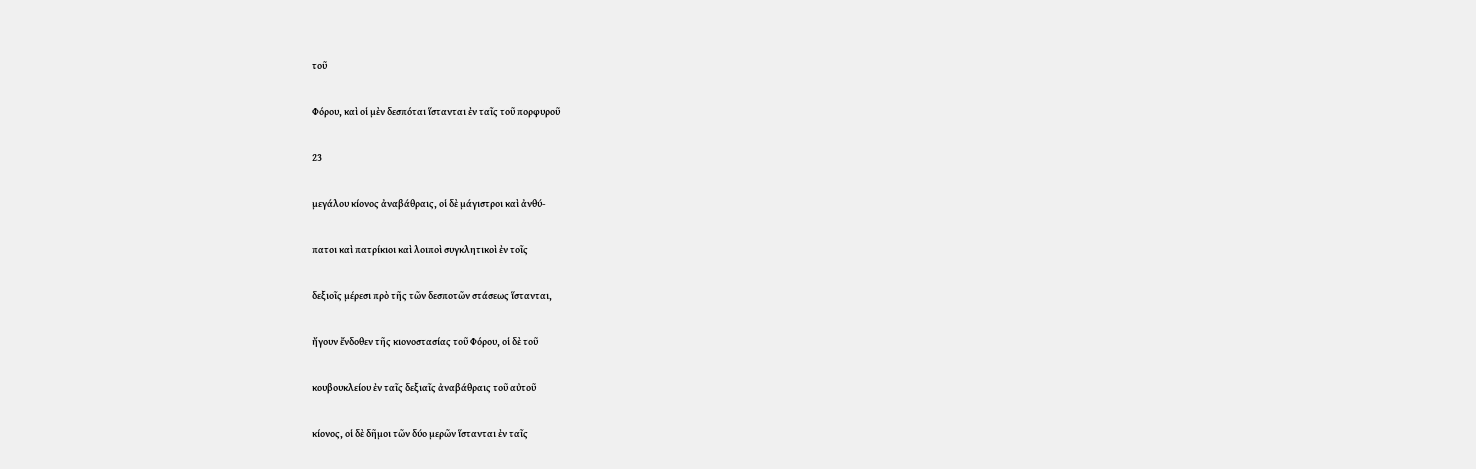τοῦ

Φόρου, καὶ οἱ μὲν δεσπόται ἵστανται ἐν ταῖς τοῦ πορφυροῦ

23

μεγάλου κίονος ἀναβάθραις, οἱ δὲ μάγιστροι καὶ ἀνθύ-

πατοι καὶ πατρίκιοι καὶ λοιποὶ συγκλητικοὶ ἐν τοῖς

δεξιοῖς μέρεσι πρὸ τῆς τῶν δεσποτῶν στάσεως ἵστανται,

ἤγουν ἔνδοθεν τῆς κιονοστασίας τοῦ Φόρου, οἱ δὲ τοῦ

κουβουκλείου ἐν ταῖς δεξιαῖς ἀναβάθραις τοῦ αὐτοῦ

κίονος, οἱ δὲ δῆμοι τῶν δύο μερῶν ἵστανται ἐν ταῖς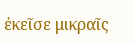ἐκεῖσε μικραῖς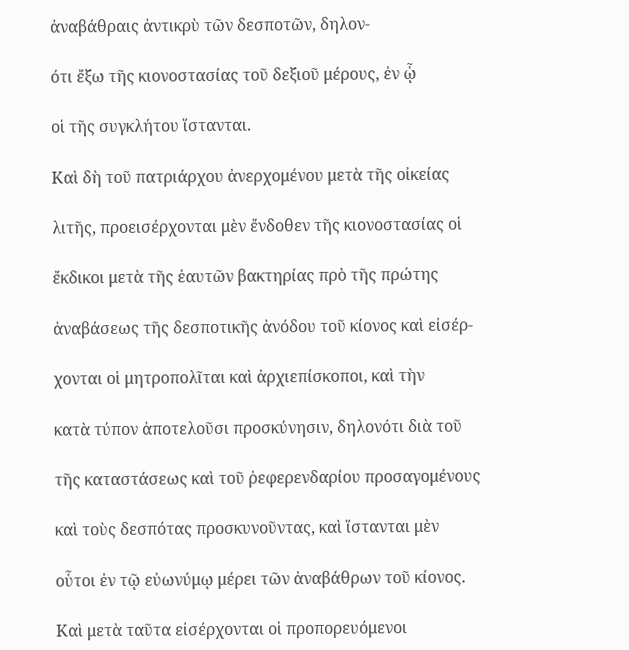ἀναβάθραις ἀντικρὺ τῶν δεσποτῶν, δηλον-

ότι ἔξω τῆς κιονοστασίας τοῦ δεξιοῦ μέρους, ἐν ᾧ

οἱ τῆς συγκλήτου ἵστανται.

Καὶ δὴ τοῦ πατριάρχου ἀνερχομένου μετὰ τῆς οἰκείας

λιτῆς, προεισέρχονται μὲν ἔνδοθεν τῆς κιονοστασίας οἱ

ἔκδικοι μετὰ τῆς ἑαυτῶν βακτηρίας πρὸ τῆς πρώτης

ἀναβάσεως τῆς δεσποτικῆς ἀνόδου τοῦ κίονος καὶ εἰσέρ-

χονται οἱ μητροπολῖται καὶ ἀρχιεπίσκοποι, καὶ τὴν

κατὰ τύπον ἀποτελοῦσι προσκύνησιν, δηλονότι διὰ τοῦ

τῆς καταστάσεως καὶ τοῦ ῥεφερενδαρίου προσαγομένους

καὶ τοὺς δεσπότας προσκυνοῦντας, καὶ ἵστανται μὲν

οὗτοι ἐν τῷ εὐωνύμῳ μέρει τῶν ἀναβάθρων τοῦ κίονος.

Καὶ μετὰ ταῦτα εἰσέρχονται οἱ προπορευόμενοι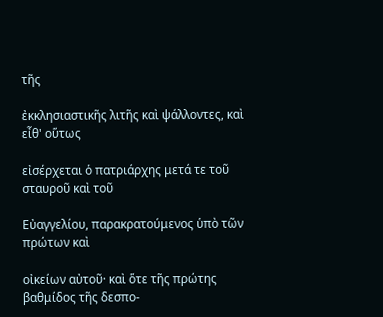τῆς

ἐκκλησιαστικῆς λιτῆς καὶ ψάλλοντες, καὶ εἶθ' οὕτως

εἰσέρχεται ὁ πατριάρχης μετά τε τοῦ σταυροῦ καὶ τοῦ

Εὐαγγελίου, παρακρατούμενος ὑπὸ τῶν πρώτων καὶ

οἰκείων αὐτοῦ· καὶ ὅτε τῆς πρώτης βαθμίδος τῆς δεσπο-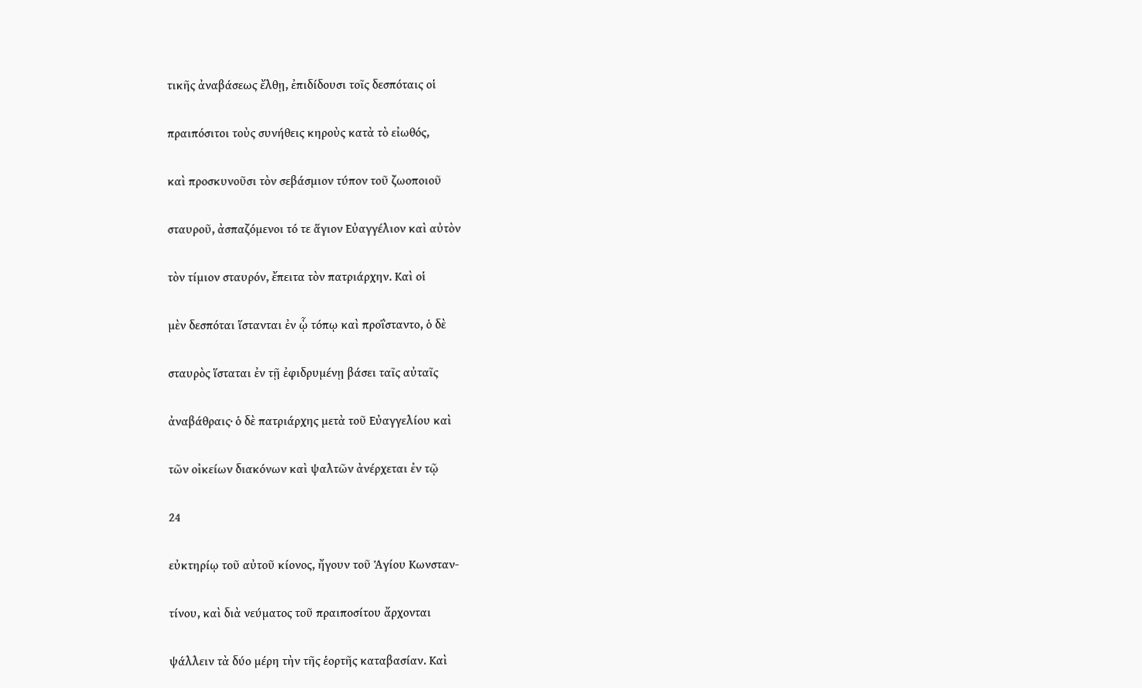τικῆς ἀναβάσεως ἔλθῃ, ἐπιδίδουσι τοῖς δεσπόταις οἱ

πραιπόσιτοι τοὺς συνήθεις κηροὺς κατὰ τὸ εἰωθός,

καὶ προσκυνοῦσι τὸν σεβάσμιον τύπον τοῦ ζωοποιοῦ

σταυροῦ, ἀσπαζόμενοι τό τε ἅγιον Εὐαγγέλιον καὶ αὐτὸν

τὸν τίμιον σταυρόν, ἔπειτα τὸν πατριάρχην. Καὶ οἱ

μὲν δεσπόται ἵστανται ἐν ᾧ τόπῳ καὶ προΐσταντο, ὁ δὲ

σταυρὸς ἵσταται ἐν τῇ ἐφιδρυμένῃ βάσει ταῖς αὐταῖς

ἀναβάθραις· ὁ δὲ πατριάρχης μετὰ τοῦ Εὐαγγελίου καὶ

τῶν οἰκείων διακόνων καὶ ψαλτῶν ἀνέρχεται ἐν τῷ

24

εὐκτηρίῳ τοῦ αὐτοῦ κίονος, ἤγουν τοῦ Ἁγίου Κωνσταν-

τίνου, καὶ διὰ νεύματος τοῦ πραιποσίτου ἄρχονται

ψάλλειν τὰ δύο μέρη τὴν τῆς ἑορτῆς καταβασίαν. Καὶ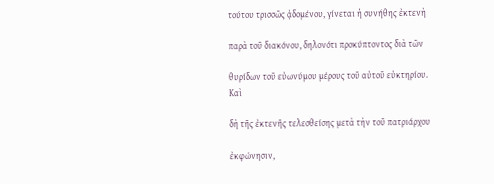τούτου τρισσῶς ᾀδομένου, γίνεται ἡ συνήθης ἐκτενὴ

παρὰ τοῦ διακόνου, δηλονότι προκύπτοντος διὰ τῶν

θυρίδων τοῦ εὐωνύμου μέρους τοῦ αὐτοῦ εὐκτηρίου. Καὶ

δὴ τῆς ἐκτενῆς τελεσθείσης μετὰ τὴν τοῦ πατριάρχου

ἐκφώνησιν,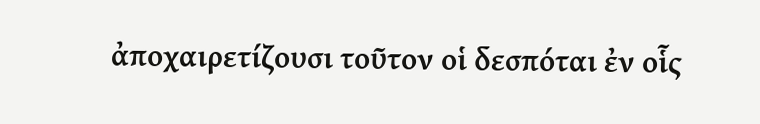ἀποχαιρετίζουσι τοῦτον οἱ δεσπόται ἐν οἷς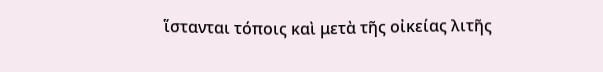ἵστανται τόποις καὶ μετὰ τῆς οἰκείας λιτῆς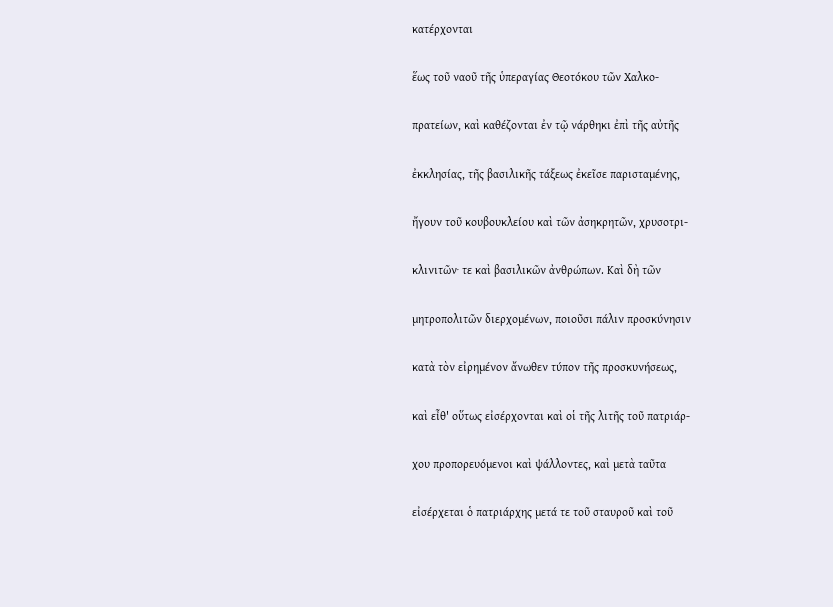κατέρχονται

ἕως τοῦ ναοῦ τῆς ὑπεραγίας Θεοτόκου τῶν Χαλκο-

πρατείων, καὶ καθέζονται ἐν τῷ νάρθηκι ἐπὶ τῆς αὐτῆς

ἐκκλησίας, τῆς βασιλικῆς τάξεως ἐκεῖσε παρισταμένης,

ἤγουν τοῦ κουβουκλείου καὶ τῶν ἀσηκρητῶν, χρυσοτρι-

κλινιτῶν· τε καὶ βασιλικῶν ἀνθρώπων. Καὶ δὴ τῶν

μητροπολιτῶν διερχομένων, ποιοῦσι πάλιν προσκύνησιν

κατὰ τὸν εἰρημένον ἄνωθεν τύπον τῆς προσκυνήσεως,

καὶ εἶθ' οὕτως εἰσέρχονται καὶ οἱ τῆς λιτῆς τοῦ πατριάρ-

χου προπορευόμενοι καὶ ψάλλοντες, καὶ μετὰ ταῦτα

εἰσέρχεται ὁ πατριάρχης μετά τε τοῦ σταυροῦ καὶ τοῦ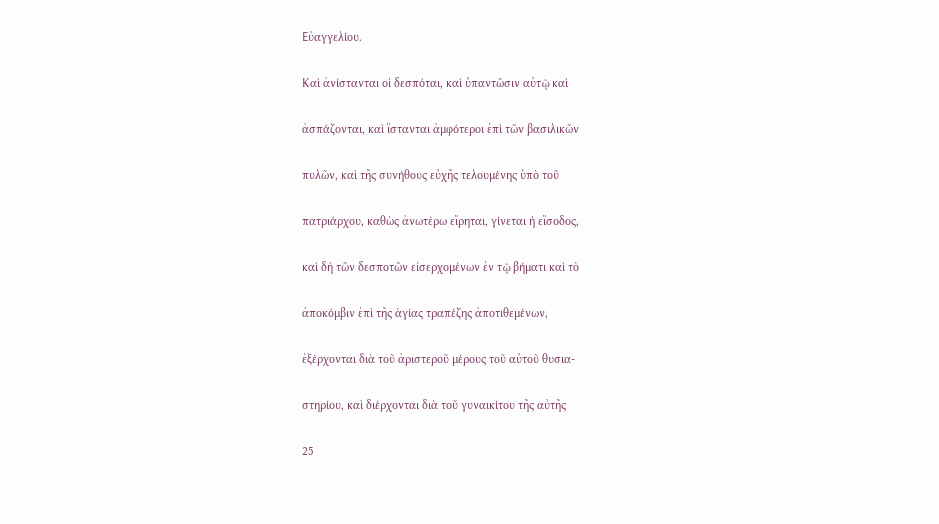Εὐαγγελίου.

Καὶ ἀνίστανται οἱ δεσπόται, καὶ ὑπαντῶσιν αὐτῷ καὶ

ἀσπάζονται, καὶ ἵστανται ἀμφότεροι ἐπὶ τῶν βασιλικῶν

πυλῶν, καὶ τῆς συνήθους εὐχῆς τελουμένης ὑπὸ τοῦ

πατριάρχου, καθὼς ἀνωτέρω εἴρηται, γίνεται ἡ εἴσοδος,

καὶ δὴ τῶν δεσποτῶν εἰσερχομένων ἐν τῷ βήματι καὶ τὸ

ἀποκόμβιν ἐπὶ τῆς ἁγίας τραπέζης ἀποτιθεμένων,

ἐξέρχονται διὰ τοῦ ἀριστεροῦ μέρους τοῦ αὐτοῦ θυσια-

στηρίου, καὶ διέρχονται διὰ τοῦ γυναικίτου τῆς αὐτῆς

25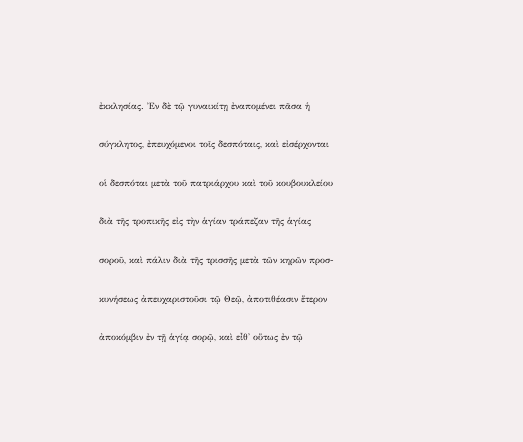ἐκκλησίας. Ἐν δὲ τῷ γυναικίτῃ ἐναπομένει πᾶσα ἡ

σύγκλητος, ἐπευχόμενοι τοῖς δεσπόταις, καὶ εἰσέρχονται

οἱ δεσπόται μετὰ τοῦ πατριάρχου καὶ τοῦ κουβουκλείου

διὰ τῆς τροπικῆς εἰς τὴν ἁγίαν τράπεζαν τῆς ἁγίας

σοροῦ, καὶ πάλιν διὰ τῆς τρισσῆς μετὰ τῶν κηρῶν προσ-

κυνήσεως ἀπευχαριστοῦσι τῷ Θεῷ, ἀποτιθέασιν ἕτερον

ἀποκόμβιν ἐν τῇ ἁγίᾳ σορῷ, καὶ εἶθ' οὕτως ἐν τῷ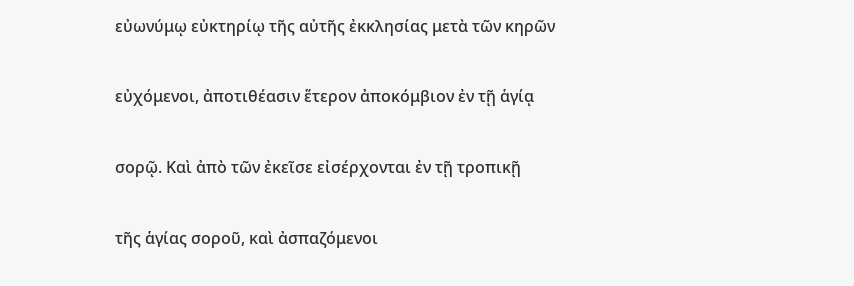εὐωνύμῳ εὐκτηρίῳ τῆς αὐτῆς ἐκκλησίας μετὰ τῶν κηρῶν

εὐχόμενοι, ἀποτιθέασιν ἕτερον ἀποκόμβιον ἐν τῇ ἁγίᾳ

σορῷ. Καὶ ἀπὸ τῶν ἐκεῖσε εἰσέρχονται ἐν τῇ τροπικῇ

τῆς ἁγίας σοροῦ, καὶ ἀσπαζόμενοι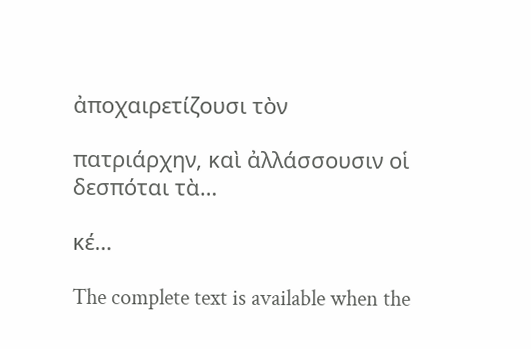ἀποχαιρετίζουσι τὸν

πατριάρχην, καὶ ἀλλάσσουσιν οἱ δεσπόται τὰ…

κέ…

The complete text is available when the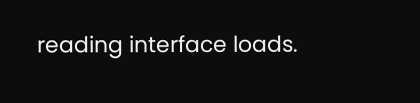reading interface loads.